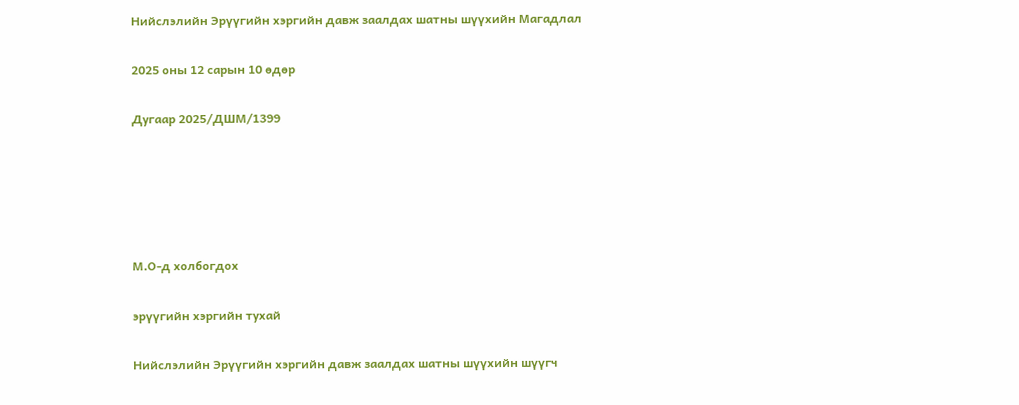Нийслэлийн Эрүүгийн хэргийн давж заалдах шатны шүүхийн Магадлал

2025 оны 12 сарын 10 өдөр

Дугаар 2025/ДШМ/1399





М.О-д холбогдох

эрүүгийн хэргийн тухай

Нийслэлийн Эрүүгийн хэргийн давж заалдах шатны шүүхийн шүүгч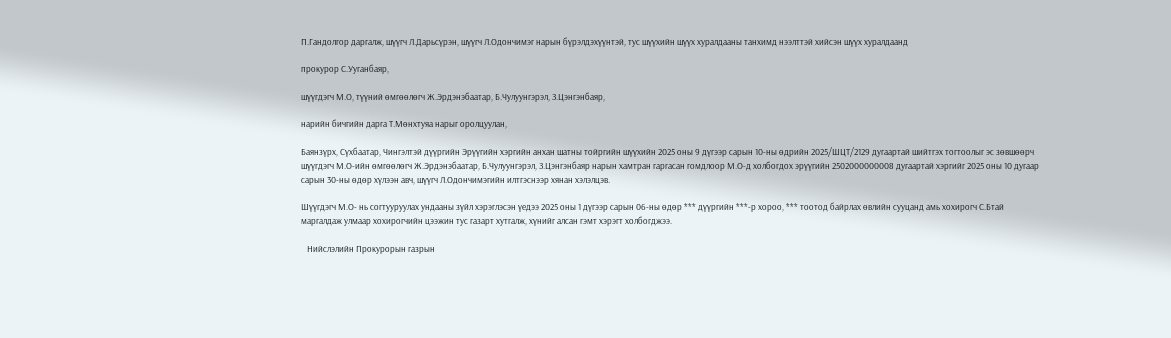П.Гандолгор даргалж, шүүгч Л.Дарьсүрэн, шүүгч Л.Одончимэг нарын бүрэлдэхүүнтэй, тус шүүхийн шүүх хуралдааны танхимд нээлттэй хийсэн шүүх хуралдаанд

прокурор С.Ууганбаяр,

шүүгдэгч М.О, түүний өмгөөлөгч Ж.Эрдэнэбаатар, Б.Чулуунгэрэл, З.Цэнгэнбаяр,

нарийн бичгийн дарга Т.Мөнхтуяа нарыг оролцуулан,

Баянзүрх, Сүхбаатар, Чингэлтэй дүүргийн Эрүүгийн хэргийн анхан шатны тойргийн шүүхийн 2025 оны 9 дүгээр сарын 10-ны өдрийн 2025/ШЦТ/2129 дугаартай шийтгэх тогтоолыг эс зөвшөөрч шүүгдэгч М.О-ийн өмгөөлөгч Ж.Эрдэнэбаатар, Б.Чулуунгэрэл, З.Цэнгэнбаяр нарын хамтран гаргасан гомдлоор М.О-д холбогдох эрүүгийн 2502000000008 дугаартай хэргийг 2025 оны 10 дугаар сарын 30-ны өдөр хүлээн авч, шүүгч Л.Одончимэгийн илтгэснээр хянан хэлэлцэв.

Шүүгдэгч М.О- нь согтууруулах ундааны зүйл хэрэглэсэн үедээ 2025 оны 1 дүгээр сарын 06-ны өдөр *** дүүргийн ***-р хороо, *** тоотод байрлах өвлийн сууцанд амь хохирогч С.Бтай маргалдаж улмаар хохирогчийн цээжин тус газарт хутгалж, хүнийг алсан гэмт хэрэгт холбогджээ.

   Нийслэлийн Прокурорын газрын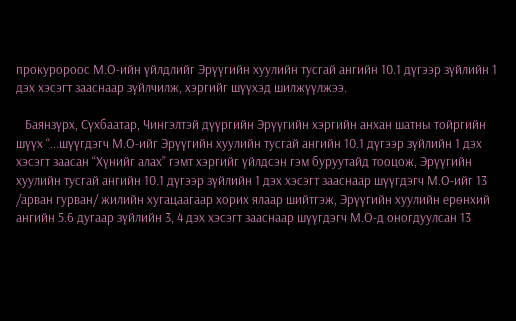прокуророос М.О-ийн үйлдлийг Эрүүгийн хуулийн тусгай ангийн 10.1 дүгээр зүйлийн 1 дэх хэсэгт зааснаар зүйлчилж, хэргийг шүүхэд шилжүүлжээ.

   Баянзүрх, Сүхбаатар, Чингэлтэй дүүргийн Эрүүгийн хэргийн анхан шатны тойргийн шүүх “...шүүгдэгч М.О-ийг Эрүүгийн хуулийн тусгай ангийн 10.1 дүгээр зүйлийн 1 дэх хэсэгт заасан “Хүнийг алах” гэмт хэргийг үйлдсэн гэм буруутайд тооцож, Эрүүгийн хуулийн тусгай ангийн 10.1 дүгээр зүйлийн 1 дэх хэсэгт зааснаар шүүгдэгч М.О-ийг 13 /арван гурван/ жилийн хугацаагаар хорих ялаар шийтгэж, Эрүүгийн хуулийн ерөнхий ангийн 5.6 дугаар зүйлийн 3, 4 дэх хэсэгт зааснаар шүүгдэгч М.О-д оногдуулсан 13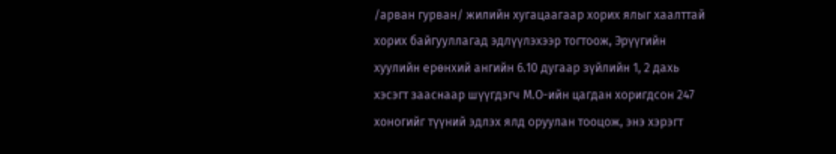/арван гурван/ жилийн хугацаагаар хорих ялыг хаалттай хорих байгууллагад эдлүүлэхээр тогтоож, Эрүүгийн хуулийн ерөнхий ангийн 6.10 дугаар зүйлийн 1, 2 дахь хэсэгт зааснаар шүүгдэгч М.О-ийн цагдан хоригдсон 247 хоногийг түүний эдлэх ялд оруулан тооцож, энэ хэрэгт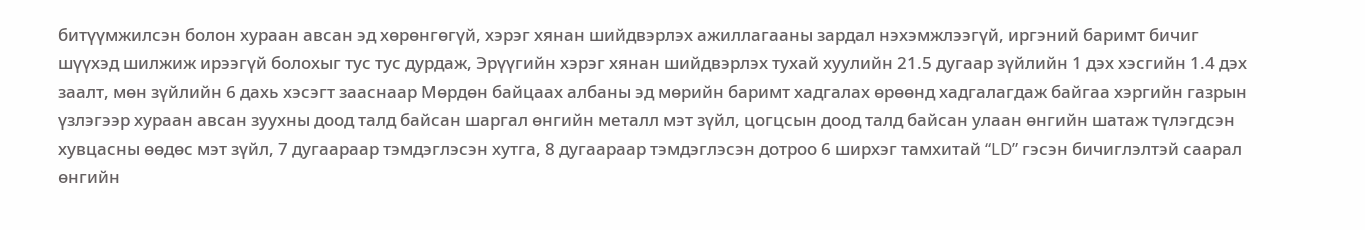битүүмжилсэн болон хураан авсан эд хөрөнгөгүй, хэрэг хянан шийдвэрлэх ажиллагааны зардал нэхэмжлээгүй, иргэний баримт бичиг шүүхэд шилжиж ирээгүй болохыг тус тус дурдаж, Эрүүгийн хэрэг хянан шийдвэрлэх тухай хуулийн 21.5 дугаар зүйлийн 1 дэх хэсгийн 1.4 дэх заалт, мөн зүйлийн 6 дахь хэсэгт зааснаар Мөрдөн байцаах албаны эд мөрийн баримт хадгалах өрөөнд хадгалагдаж байгаа хэргийн газрын үзлэгээр хураан авсан зуухны доод талд байсан шаргал өнгийн металл мэт зүйл, цогцсын доод талд байсан улаан өнгийн шатаж түлэгдсэн хувцасны өөдөс мэт зүйл, 7 дугаараар тэмдэглэсэн хутга, 8 дугаараар тэмдэглэсэн дотроо 6 ширхэг тамхитай “LD” гэсэн бичиглэлтэй саарал өнгийн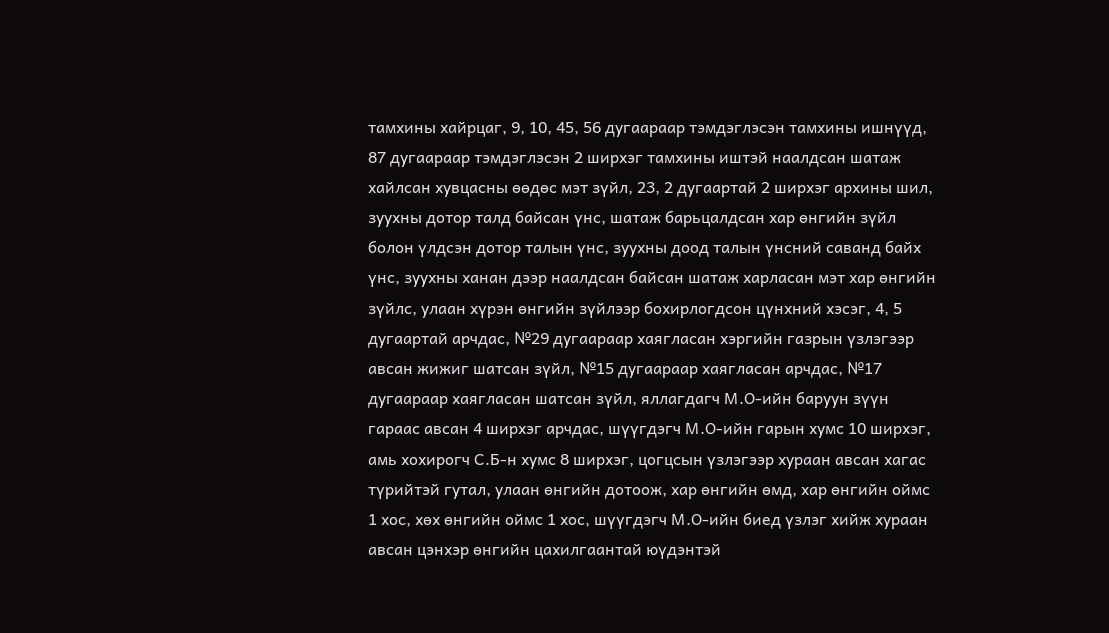тамхины хайрцаг, 9, 10, 45, 56 дугаараар тэмдэглэсэн тамхины ишнүүд, 87 дугаараар тэмдэглэсэн 2 ширхэг тамхины иштэй наалдсан шатаж хайлсан хувцасны өөдөс мэт зүйл, 23, 2 дугаартай 2 ширхэг архины шил, зуухны дотор талд байсан үнс, шатаж барьцалдсан хар өнгийн зүйл болон үлдсэн дотор талын үнс, зуухны доод талын үнсний саванд байх үнс, зуухны ханан дээр наалдсан байсан шатаж харласан мэт хар өнгийн зүйлс, улаан хүрэн өнгийн зүйлээр бохирлогдсон цүнхний хэсэг, 4, 5 дугаартай арчдас, №29 дугаараар хаягласан хэргийн газрын үзлэгээр авсан жижиг шатсан зүйл, №15 дугаараар хаягласан арчдас, №17 дугаараар хаягласан шатсан зүйл, яллагдагч М.О-ийн баруун зүүн гараас авсан 4 ширхэг арчдас, шүүгдэгч М.О-ийн гарын хумс 10 ширхэг, амь хохирогч С.Б-н хумс 8 ширхэг, цогцсын үзлэгээр хураан авсан хагас түрийтэй гутал, улаан өнгийн дотоож, хар өнгийн өмд, хар өнгийн оймс 1 хос, хөх өнгийн оймс 1 хос, шүүгдэгч М.О-ийн биед үзлэг хийж хураан авсан цэнхэр өнгийн цахилгаантай юүдэнтэй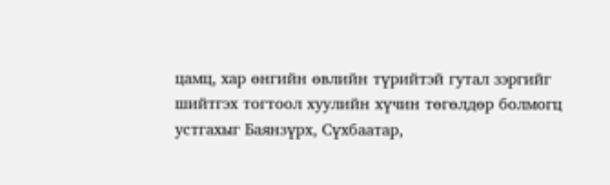цамц, хар өнгийн өвлийн түрийтэй гутал зэргийг шийтгэх тогтоол хуулийн хүчин төгөлдөр болмогц устгахыг Баянзүрх, Сүхбаатар,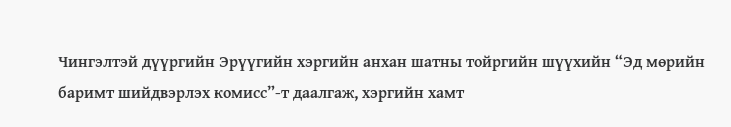Чингэлтэй дүүргийн Эрүүгийн хэргийн анхан шатны тойргийн шүүхийн “Эд мөрийн баримт шийдвэрлэх комисс”-т даалгаж, хэргийн хамт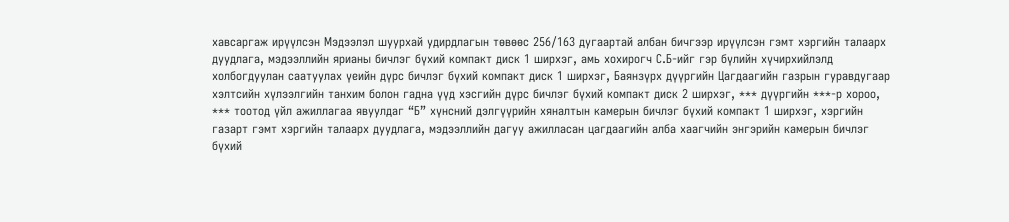хавсаргаж ирүүлсэн Мэдээлэл шуурхай удирдлагын төвөөс 256/163 дугаартай албан бичгээр ирүүлсэн гэмт хэргийн талаарх дуудлага, мэдээллийн ярианы бичлэг бүхий компакт диск 1 ширхэг, амь хохирогч С.Б-ийг гэр бүлийн хүчирхийлэлд холбогдуулан саатуулах үеийн дүрс бичлэг бүхий компакт диск 1 ширхэг, Баянзүрх дүүргийн Цагдаагийн газрын гуравдугаар хэлтсийн хүлээлгийн танхим болон гадна үүд хэсгийн дүрс бичлэг бүхий компакт диск 2 ширхэг, *** дүүргийн ***-р хороо, *** тоотод үйл ажиллагаа явуулдаг “Б” хүнсний дэлгүүрийн хяналтын камерын бичлэг бүхий компакт 1 ширхэг, хэргийн газарт гэмт хэргийн талаарх дуудлага, мэдээллийн дагуу ажилласан цагдаагийн алба хаагчийн энгэрийн камерын бичлэг бүхий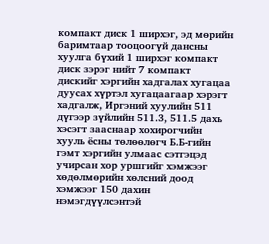компакт диск 1 ширхэг, эд мөрийн баримтаар тооцоогүй дансны хуулга бүхий 1 ширхэг компакт диск зэрэг нийт 7 компакт дискийг хэргийн хадгалах хугацаа дуусах хүртэл хугацаагаар хэрэгт хадгалж, Иргэний хуулийн 511 дүгээр зүйлийн 511.3, 511.5 дахь хэсэгт зааснаар хохирогчийн хууль ёсны төлөөлөгч Б.Б-гийн гэмт хэргийн улмаас сэтгэцэд учирсан хор уршгийг хэмжээг хөдөлмөрийн хөлсний доод хэмжээг 150 дахин нэмэгдүүлсэнтэй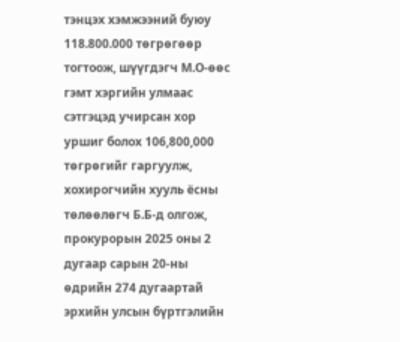тэнцэх хэмжээний буюу 118.800.000 төгрөгөөр тогтоож, шүүгдэгч М.О-өөс гэмт хэргийн улмаас сэтгэцэд учирсан хор уршиг болох 106,800,000 төгрөгийг гаргуулж, хохирогчийн хууль ёсны төлөөлөгч Б.Б-д олгож, прокурорын 2025 оны 2 дугаар сарын 20-ны өдрийн 274 дугаартай эрхийн улсын бүртгэлийн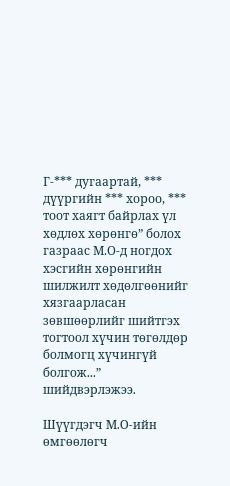Г-*** дугаартай, *** дүүргийн *** хороо, *** тоот хаягт байрлах үл хөдлөх хөрөнгө” болох газраас М.О-д ногдох хэсгийн хөрөнгийн шилжилт хөдөлгөөнийг хязгаарласан зөвшөөрлийг шийтгэх тогтоол хүчин төгөлдөр болмогц хүчингүй болгож...” шийдвэрлэжээ.

Шүүгдэгч М.О-ийн өмгөөлөгч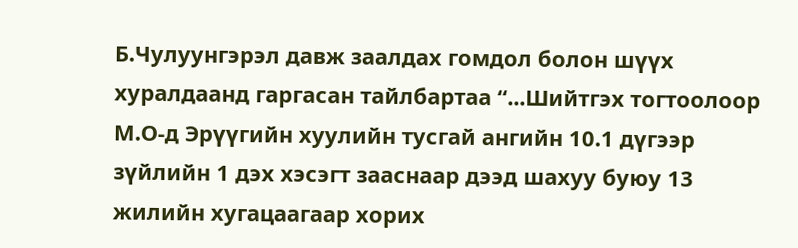Б.Чулуунгэрэл давж заалдах гомдол болон шүүх хуралдаанд гаргасан тайлбартаа “...Шийтгэх тогтоолоор М.О-д Эрүүгийн хуулийн тусгай ангийн 10.1 дүгээр зүйлийн 1 дэх хэсэгт зааснаар дээд шахуу буюу 13 жилийн хугацаагаар хорих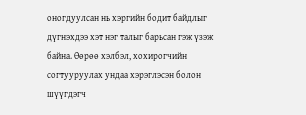оногдуулсан нь хэргийн бодит байдлыг дүгнэхдээ хэт нэг талыг барьсан гэж үзэж байна. Өөрөө хэлбэл, хохирогчийн согтууруулах ундаа хэрэглэсэн болон шүүгдэгч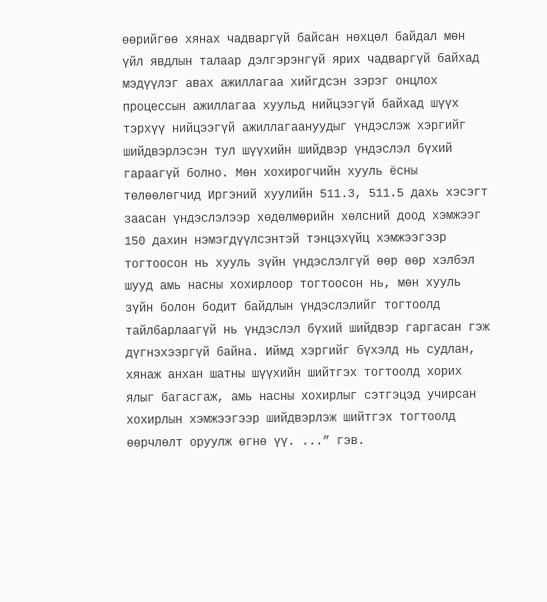өөрийгөө хянах чадваргүй байсан нөхцөл байдал мөн үйл явдлын талаар дэлгэрэнгүй ярих чадваргүй байхад мэдүүлэг авах ажиллагаа хийгдсэн зэрэг онцлох процессын ажиллагаа хуульд нийцээгүй байхад шүүх тэрхүү нийцээгүй ажиллагаануудыг үндэслэж хэргийг шийдвэрлэсэн тул шүүхийн шийдвэр үндэслэл бүхий гараагүй болно. Мөн хохирогчийн хууль ёсны төлөөлөгчид Иргэний хуулийн 511.3, 511.5 дахь хэсэгт заасан үндэслэлээр хөдөлмөрийн хөлсний доод хэмжээг 150 дахин нэмэгдүүлсэнтэй тэнцэхүйц хэмжээгээр тогтоосон нь хууль зүйн үндэслэлгүй өөр өөр хэлбэл шууд амь насны хохирлоор тогтоосон нь, мөн хууль зүйн болон бодит байдлын үндэслэлийг тогтоолд тайлбарлаагүй нь үндэслэл бүхий шийдвэр гаргасан гэж дүгнэхээргүй байна. Иймд хэргийг бүхэлд нь судлан, хянаж анхан шатны шүүхийн шийтгэх тогтоолд хорих ялыг багасгаж, амь насны хохирлыг сэтгэцэд учирсан хохирлын хэмжээгээр шийдвэрлэж шийтгэх тогтоолд өөрчлөлт оруулж өгнө үү. ...” гэв.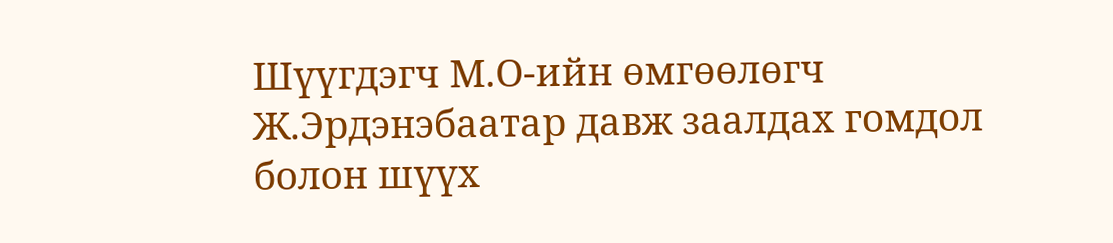Шүүгдэгч М.О-ийн өмгөөлөгч Ж.Эрдэнэбаатар давж заалдах гомдол болон шүүх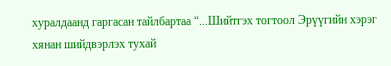хуралдаанд гаргасан тайлбартаа “...Шийтгэх тогтоол Эрүүгийн хэрэг хянан шийдвэрлэх тухай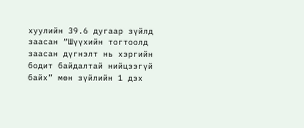хуулийн 39.6 дугаар зүйлд заасан “Шүүхийн тогтоолд заасан дүгнэлт нь хэргийн бодит байдалтай нийцээгүй байх” мөн зүйлийн 1 дэх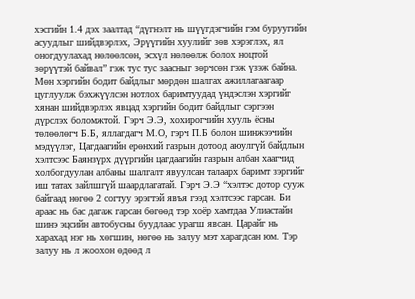хэсгийн 1.4 дэх заалтад “дүгнэлт нь шүүгдэгчийн гэм буруугийн асуудлыг шийдвэрлэх, Эрүүгийн хуулийг зөв хэрэглэх, ял оногдуулахад нөлөөлсөн, эсхүл нөлөөлж болох ноцтой зөрүүтэй байвал” гэж тус тус заасныг зөрчсөн гэж үзэж байна. Мөн хэргийн бодит байдлыг мөрдөн шалгах ажиллагаагаар цуглуулж бэхжүүлсэн нотлох баримтуудад үндэслэн хэргийг хянан шийдвэрлэх явцад хэргийн бодит байдлыг сэргээн дүрслэх боломжтой. Гэрч Э.Э, хохирогчийн хууль ёсны төлөөлөгч Б.Б, яллагдагч М.О, гэрч П.Б болон шинжээчийн мэдүүлэг, Цагдаагийн ерөнхий газрын дотоод аюулгүй байдлын хэлтсээс Баянзүрх дүүргийн цагдаагийн газрын албан хаагчид холбогдуулан албаны шалгалт явуулсан талаарх баримт зэргийг иш татах зайлшгүй шаардлагатай. Гэрч Э.Э “хэлтэс дотор сууж байгаад нөгөө 2 согтуу эрэгтэй явъя гээд хэлтсээс гарсан. Би араас нь бас дагаж гарсан бөгөөд тэр хоёр хамтдаа Улиастайн шинэ эцсийн автобусны буудлаас урагш явсан. Царайг нь харахад нэг нь хөгшин, нөгөө нь залуу мэт харагдсан юм. Тэр залуу нь л жоохон өдөөд л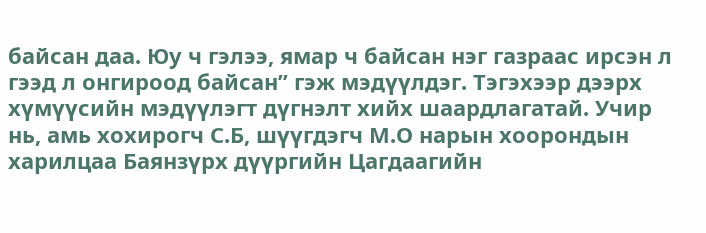байсан даа. Юу ч гэлээ, ямар ч байсан нэг газраас ирсэн л гээд л онгироод байсан” гэж мэдүүлдэг. Тэгэхээр дээрх хүмүүсийн мэдүүлэгт дүгнэлт хийх шаардлагатай. Учир нь, амь хохирогч С.Б, шүүгдэгч М.О нарын хоорондын харилцаа Баянзүрх дүүргийн Цагдаагийн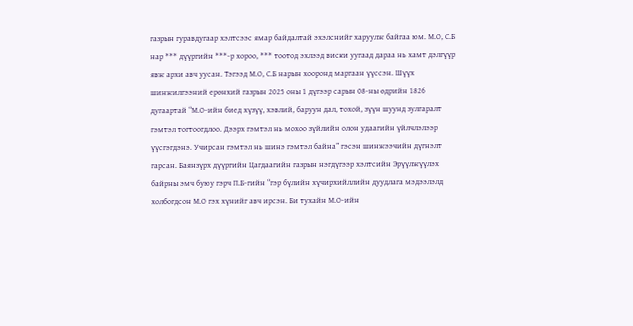газрын гуравдугаар хэлтсээс ямар байдалтай эхэлснийг харуулж байгаа юм. М.О, С.Б нар *** дүүргийн ***-р хороо, *** тоотод эхлээд виски уугаад дараа нь хамт дэлгүүр явж архи авч уусан. Тэгээд М.О, С.Б нарын хооронд маргаан үүссэн. Шүүх шинжилгээний ерөнхий газрын 2025 оны 1 дүгээр сарын 08-ны өдрийн 1826 дугаартай “М.О-ийн биед хүзүү, хэвлий, баруун дал, тохой, зүүн шуунд зулгаралт гэмтэл тогтоогдлоо. Дээрх гэмтэл нь мохоо зүйлийн олон удаагийн үйлчлэлээр үүсгэгдэнэ. Учирсан гэмтэл нь шинэ гэмтэл байна” гэсэн шинжээчийн дүгнэлт гарсан. Баянзүрх дүүргийн Цагдаагийн газрын нэгдүгээр хэлтсийн Эрүүлжүүлэх байрны эмч буюу гэрч П.Б-гийн “гэр бүлийн хүчирхийллийн дуудлага мэдээлэлд холбогдсон М.О гэх хүнийг авч ирсэн. Би тухайн М.О-ийн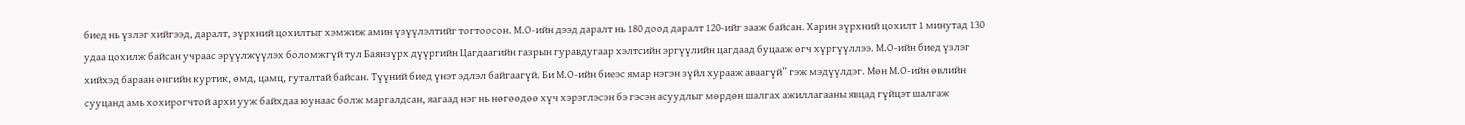биед нь үзлэг хийгээд, даралт, зүрхний цохилтыг хэмжиж амин үзүүлэлтийг тогтоосон. М.О-ийн дээд даралт нь 180 доод даралт 120-ийг зааж байсан. Харин зүрхний цохилт 1 минутад 130 удаа цохилж байсан учраас эрүүлжүүлэх боломжгүй тул Баянзүрх дүүргийн Цагдаагийн газрын гуравдугаар хэлтсийн эргүүлийн цагдаад буцааж өгч хүргүүллээ. М.О-ийн биед үзлэг хийхэд бараан өнгийн куртик, өмд, цамц, гуталтай байсан. Түүний биед үнэт эдлэл байгаагүй. Би М.О-ийн биеэс ямар нэгэн зүйл хурааж аваагүй” гэж мэдүүлдэг. Мөн М.О-ийн өвлийн сууцанд амь хохирогчтой архи ууж байхдаа юунаас болж маргалдсан, яагаад нэг нь нөгөөдөө хүч хэрэглэсэн бэ гэсэн асуудлыг мөрдөн шалгах ажиллагааны явцад гүйцэт шалгаж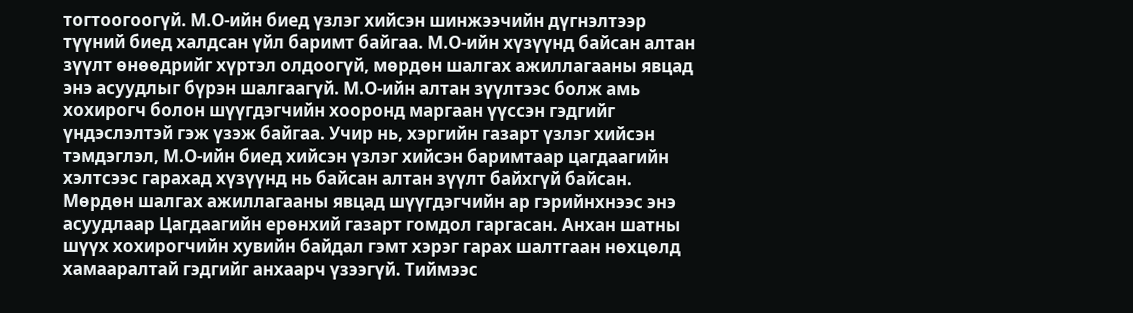тогтоогоогүй. М.О-ийн биед үзлэг хийсэн шинжээчийн дүгнэлтээр түүний биед халдсан үйл баримт байгаа. М.О-ийн хүзүүнд байсан алтан зүүлт өнөөдрийг хүртэл олдоогүй, мөрдөн шалгах ажиллагааны явцад энэ асуудлыг бүрэн шалгаагүй. М.О-ийн алтан зүүлтээс болж амь хохирогч болон шүүгдэгчийн хооронд маргаан үүссэн гэдгийг үндэслэлтэй гэж үзэж байгаа. Учир нь, хэргийн газарт үзлэг хийсэн тэмдэглэл, М.О-ийн биед хийсэн үзлэг хийсэн баримтаар цагдаагийн хэлтсээс гарахад хүзүүнд нь байсан алтан зүүлт байхгүй байсан. Мөрдөн шалгах ажиллагааны явцад шүүгдэгчийн ар гэрийнхнээс энэ асуудлаар Цагдаагийн ерөнхий газарт гомдол гаргасан. Анхан шатны шүүх хохирогчийн хувийн байдал гэмт хэрэг гарах шалтгаан нөхцөлд хамааралтай гэдгийг анхаарч үзээгүй. Тиймээс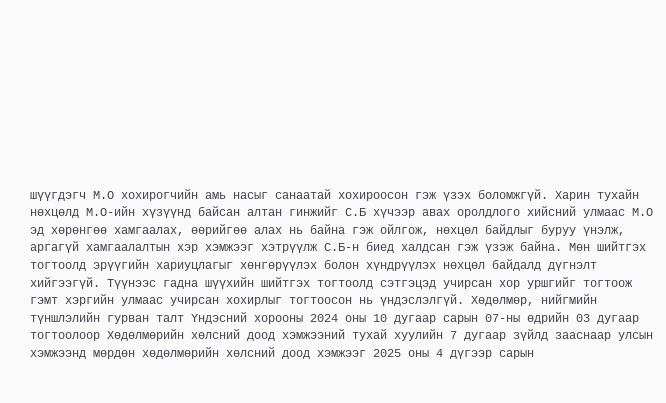шүүгдэгч М.О хохирогчийн амь насыг санаатай хохироосон гэж үзэх боломжгүй. Харин тухайн нөхцөлд М.О-ийн хүзүүнд байсан алтан гинжийг С.Б хүчээр авах оролдлого хийсний улмаас М.О эд хөрөнгөө хамгаалах, өөрийгөө алах нь байна гэж ойлгож, нөхцөл байдлыг буруу үнэлж, аргагүй хамгаалалтын хэр хэмжээг хэтрүүлж С.Б-н биед халдсан гэж үзэж байна. Мөн шийтгэх тогтоолд эрүүгийн хариуцлагыг хөнгөрүүлэх болон хүндрүүлэх нөхцөл байдалд дүгнэлт хийгээгүй. Түүнээс гадна шүүхийн шийтгэх тогтоолд сэтгэцэд учирсан хор уршгийг тогтоож гэмт хэргийн улмаас учирсан хохирлыг тогтоосон нь үндэслэлгүй. Хөдөлмөр, нийгмийн түншлэлийн гурван талт Үндэсний хорооны 2024 оны 10 дугаар сарын 07-ны өдрийн 03 дугаар тогтоолоор Хөдөлмөрийн хөлсний доод хэмжээний тухай хуулийн 7 дугаар зүйлд зааснаар улсын хэмжээнд мөрдөн хөдөлмөрийн хөлсний доод хэмжээг 2025 оны 4 дүгээр сарын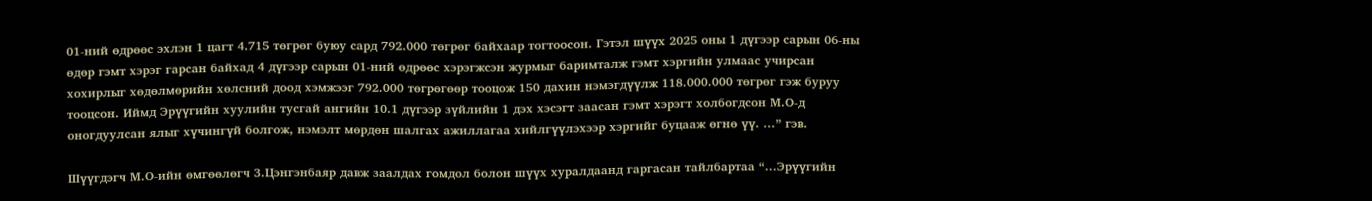01-ний өдрөөс эхлэн 1 цагт 4.715 төгрөг буюу сард 792.000 төгрөг байхаар тогтоосон. Гэтэл шүүх 2025 оны 1 дүгээр сарын 06-ны өдөр гэмт хэрэг гарсан байхад 4 дүгээр сарын 01-ний өдрөөс хэрэгжсэн журмыг баримталж гэмт хэргийн улмаас учирсан хохирлыг хөдөлмөрийн хөлсний доод хэмжээг 792.000 төгрөгөөр тооцож 150 дахин нэмэгдүүлж 118.000.000 төгрөг гэж буруу тооцсон. Иймд Эрүүгийн хуулийн тусгай ангийн 10.1 дүгээр зүйлийн 1 дэх хэсэгт заасан гэмт хэрэгт холбогдсон М.О-д оногдуулсан ялыг хүчингүй болгож, нэмэлт мөрдөн шалгах ажиллагаа хийлгүүлэхээр хэргийг буцааж өгнө үү. ...” гэв.

Шүүгдэгч М.О-ийн өмгөөлөгч З.Цэнгэнбаяр давж заалдах гомдол болон шүүх хуралдаанд гаргасан тайлбартаа “...Эрүүгийн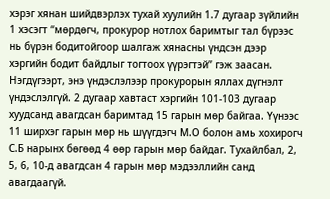хэрэг хянан шийдвэрлэх тухай хуулийн 1.7 дугаар зүйлийн 1 хэсэгт “мөрдөгч, прокурор нотлох баримтыг тал бүрээс нь бүрэн бодитойгоор шалгаж хянасны үндсэн дээр хэргийн бодит байдлыг тогтоох үүрэгтэй” гэж заасан. Нэгдүгээрт, энэ үндэслэлээр прокурорын яллах дүгнэлт үндэслэлгүй. 2 дугаар хавтаст хэргийн 101-103 дугаар хуудсанд авагдсан баримтад 15 гарын мөр байгаа. Үүнээс 11 ширхэг гарын мөр нь шүүгдэгч М.О болон амь хохирогч С.Б нарынх бөгөөд 4 өөр гарын мөр байдаг. Тухайлбал, 2, 5, 6, 10-д авагдсан 4 гарын мөр мэдээллийн санд авагдаагүй.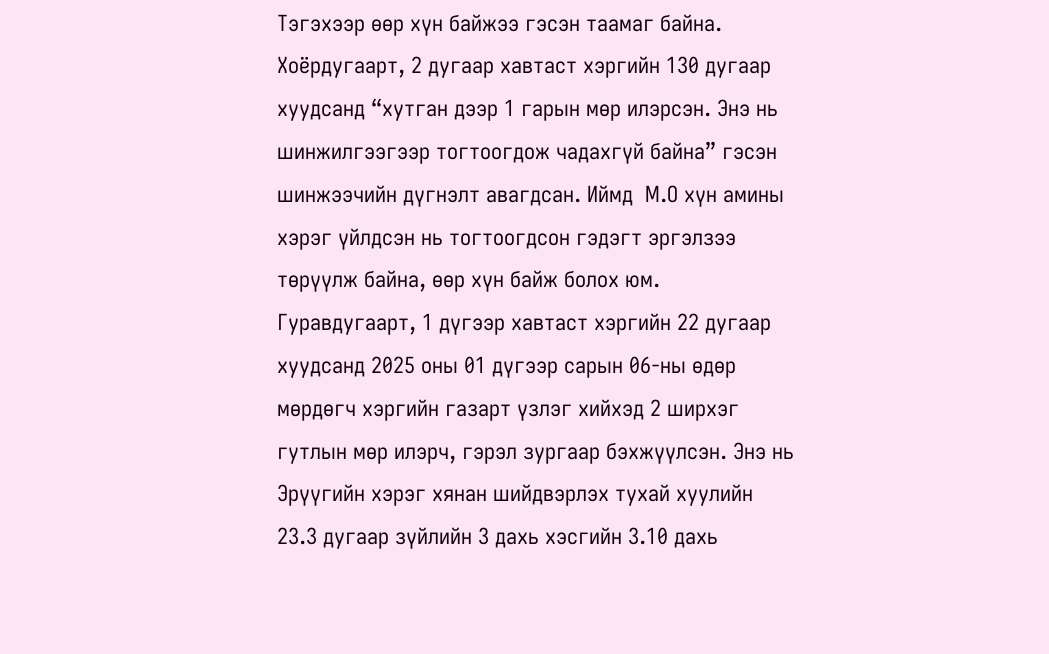Тэгэхээр өөр хүн байжээ гэсэн таамаг байна. Хоёрдугаарт, 2 дугаар хавтаст хэргийн 130 дугаар хуудсанд “хутган дээр 1 гарын мөр илэрсэн. Энэ нь шинжилгээгээр тогтоогдож чадахгүй байна” гэсэн шинжээчийн дүгнэлт авагдсан. Иймд  М.О хүн амины хэрэг үйлдсэн нь тогтоогдсон гэдэгт эргэлзээ төрүүлж байна, өөр хүн байж болох юм. Гуравдугаарт, 1 дүгээр хавтаст хэргийн 22 дугаар хуудсанд 2025 оны 01 дүгээр сарын 06-ны өдөр мөрдөгч хэргийн газарт үзлэг хийхэд 2 ширхэг гутлын мөр илэрч, гэрэл зургаар бэхжүүлсэн. Энэ нь Эрүүгийн хэрэг хянан шийдвэрлэх тухай хуулийн 23.3 дугаар зүйлийн 3 дахь хэсгийн 3.10 дахь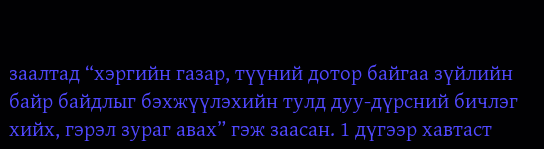заалтад “хэргийн газар, түүний дотор байгаа зүйлийн байр байдлыг бэхжүүлэхийн тулд дуу-дүрсний бичлэг хийх, гэрэл зураг авах” гэж заасан. 1 дүгээр хавтаст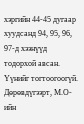хэргийн 44-45 дугаар хуудсанд 94, 95, 96, 97-д хээнүүд тодорхой авсан. Үүнийг тогтоогоогүй. Дөрөвдүгээрт, М.О-ийн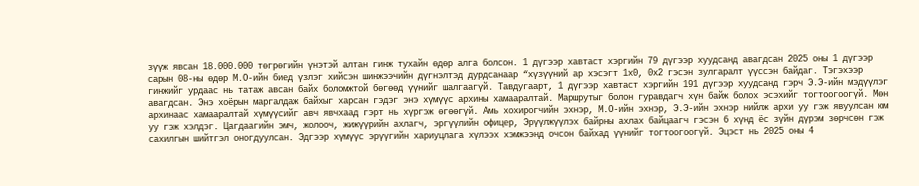зүүж явсан 18.000.000 төгрөгийн үнэтэй алтан гинж тухайн өдөр алга болсон. 1 дүгээр хавтаст хэргийн 79 дүгээр хуудсанд авагдсан 2025 оны 1 дүгээр сарын 08-ны өдөр М.О-ийн биед үзлэг хийсэн шинжээчийн дүгнэлтэд дурдсанаар “хүзүүний ар хэсэгт 1х0, 0х2 гэсэн зулгаралт үүссэн байдаг. Тэгэхээр гинжийг урдаас нь татаж авсан байх боломжтой бөгөөд үүнийг шалгаагүй. Тавдугаарт, 1 дүгээр хавтаст хэргийн 191 дүгээр хуудсанд гэрч Э.Э-ийн мэдүүлэг авагдсан. Энэ хоёрын маргалдаж байхыг харсан гэдэг энэ хүмүүс архины хамааралтай. Маршрутыг болон гуравдагч хүн байж болох эсэхийг тогтоогоогүй. Мөн архинаас хамааралтай хүмүүсийг авч явчхаад гэрт нь хүргэж өгөөгүй. Амь хохирогчийн эхнэр, М.О-ийн эхнэр, Э.Э-ийн эхнэр нийлж архи уу гэж явуулсан юм уу гэж хэлдэг. Цагдаагийн эмч, жолооч, жижүүрийн ахлагч, эргүүлийн офицер, Эрүүлжүүлэх байрны ахлах байцаагч гэсэн 6 хүнд ёс зүйн дүрэм зөрчсөн гэж сахилгын шийтгэл оногдуулсан. Эдгээр хүмүүс эрүүгийн хариуцлага хүлээх хэмжээнд очсон байхад үүнийг тогтоогоогүй. Эцэст нь 2025 оны 4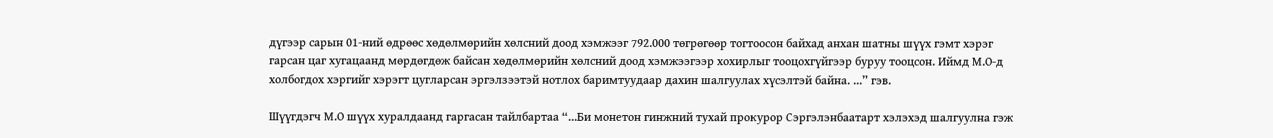дүгээр сарын 01-ний өдрөөс хөдөлмөрийн хөлсний доод хэмжээг 792.000 төгрөгөөр тогтоосон байхад анхан шатны шүүх гэмт хэрэг гарсан цаг хугацаанд мөрдөгдөж байсан хөдөлмөрийн хөлсний доод хэмжээгээр хохирлыг тооцохгүйгээр буруу тооцсон. Иймд М.О-д холбогдох хэргийг хэрэгт цугларсан эргэлзээтэй нотлох баримтуудаар дахин шалгуулах хүсэлтэй байна. ...” гэв.

Шүүгдэгч М.О шүүх хуралдаанд гаргасан тайлбартаа “...Би монетон гинжний тухай прокурор Сэргэлэнбаатарт хэлэхэд шалгуулна гэж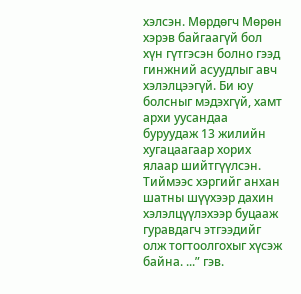хэлсэн. Мөрдөгч Мөрөн хэрэв байгаагүй бол хүн гүтгэсэн болно гээд гинжний асуудлыг авч хэлэлцээгүй. Би юу болсныг мэдэхгүй, хамт архи уусандаа буруудаж 13 жилийн хугацаагаар хорих ялаар шийтгүүлсэн. Тиймээс хэргийг анхан шатны шүүхээр дахин хэлэлцүүлэхээр буцааж гуравдагч этгээдийг олж тогтоолгохыг хүсэж байна. ...” гэв.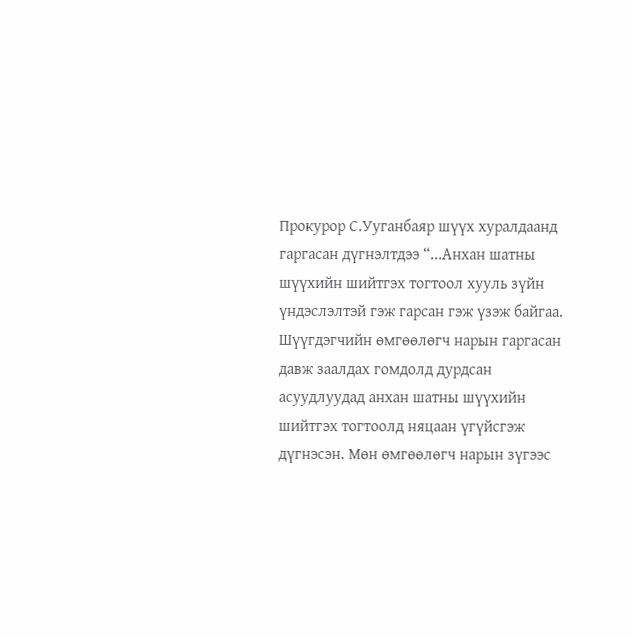Прокурор С.Ууганбаяр шүүх хуралдаанд гаргасан дүгнэлтдээ “...Анхан шатны шүүхийн шийтгэх тогтоол хууль зүйн үндэслэлтэй гэж гарсан гэж үзэж байгаа. Шүүгдэгчийн өмгөөлөгч нарын гаргасан давж заалдах гомдолд дурдсан асуудлуудад анхан шатны шүүхийн шийтгэх тогтоолд няцаан үгүйсгэж дүгнэсэн. Мөн өмгөөлөгч нарын зүгээс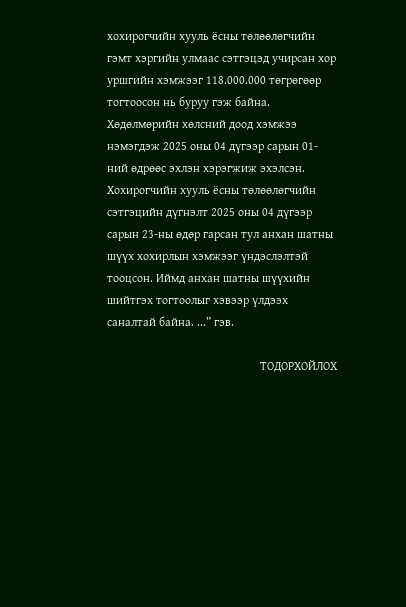хохирогчийн хууль ёсны төлөөлөгчийн гэмт хэргийн улмаас сэтгэцэд учирсан хор уршгийн хэмжээг 118.000.000 төгрөгөөр тогтоосон нь буруу гэж байна. Хөдөлмөрийн хөлсний доод хэмжээ нэмэгдэж 2025 оны 04 дүгээр сарын 01-ний өдрөөс эхлэн хэрэгжиж эхэлсэн. Хохирогчийн хууль ёсны төлөөлөгчийн сэтгэцийн дүгнэлт 2025 оны 04 дүгээр сарын 23-ны өдөр гарсан тул анхан шатны шүүх хохирлын хэмжээг үндэслэлтэй тооцсон. Иймд анхан шатны шүүхийн шийтгэх тогтоолыг хэвээр үлдээх саналтай байна. ...” гэв.

                                                   ТОДОРХОЙЛОХ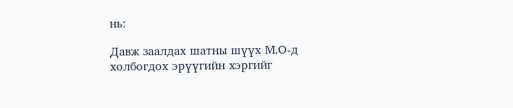нь:

Давж заалдах шатны шүүх М.О-д холбогдох эрүүгийн хэргийг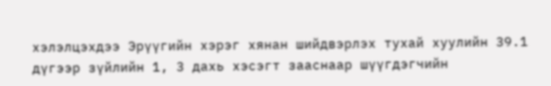хэлэлцэхдээ Эрүүгийн хэрэг хянан шийдвэрлэх тухай хуулийн 39.1 дүгээр зүйлийн 1, 3 дахь хэсэгт зааснаар шүүгдэгчийн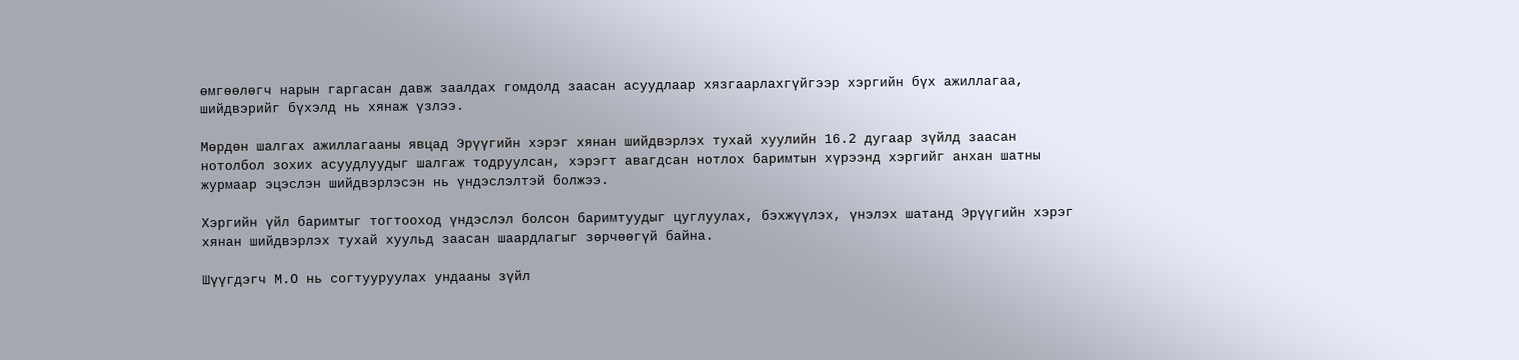өмгөөлөгч нарын гаргасан давж заалдах гомдолд заасан асуудлаар хязгаарлахгүйгээр хэргийн бүх ажиллагаа, шийдвэрийг бүхэлд нь хянаж үзлээ.

Мөрдөн шалгах ажиллагааны явцад Эрүүгийн хэрэг хянан шийдвэрлэх тухай хуулийн 16.2 дугаар зүйлд заасан нотолбол зохих асуудлуудыг шалгаж тодруулсан, хэрэгт авагдсан нотлох баримтын хүрээнд хэргийг анхан шатны журмаар эцэслэн шийдвэрлэсэн нь үндэслэлтэй болжээ.

Хэргийн үйл баримтыг тогтооход үндэслэл болсон баримтуудыг цуглуулах, бэхжүүлэх, үнэлэх шатанд Эрүүгийн хэрэг хянан шийдвэрлэх тухай хуульд заасан шаардлагыг зөрчөөгүй байна.

Шүүгдэгч М.О нь согтууруулах ундааны зүйл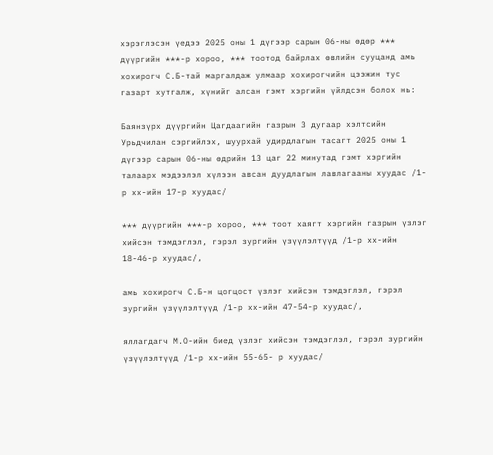хэрэглэсэн үедээ 2025 оны 1 дүгээр сарын 06-ны өдөр *** дүүргийн ***-р хороо, *** тоотод байрлах өвлийн сууцанд амь хохирогч С.Б-тай маргалдаж улмаар хохирогчийн цээжин тус газарт хутгалж, хүнийг алсан гэмт хэргийн үйлдсэн болох нь:

Баянзүрх дүүргийн Цагдаагийн газрын 3 дугаар хэлтсийн Урьдчилан сэргийлэх, шуурхай удирдлагын тасагт 2025 оны 1 дүгээр сарын 06-ны өдрийн 13 цаг 22 минутад гэмт хэргийн талаарх мэдээлэл хүлээн авсан дуудлагын лавлагааны хуудас /1-р хх-ийн 17-р хуудас/

*** дүүргийн ***-р хороо, *** тоот хаягт хэргийн газрын үзлэг хийсэн тэмдэглэл, гэрэл зургийн үзүүлэлтүүд /1-р хх-ийн 18-46-р хуудас/,

амь хохирогч С.Б-н цогцост үзлэг хийсэн тэмдэглэл, гэрэл зургийн үзүүлэлтүүд /1-р хх-ийн 47-54-р хуудас/,

яллагдагч М.О-ийн биед үзлэг хийсэн тэмдэглэл, гэрэл зургийн үзүүлэлтүүд /1-р хх-ийн 55-65- р хуудас/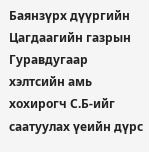Баянзүрх дүүргийн Цагдаагийн газрын Гуравдугаар хэлтсийн амь хохирогч С.Б-ийг саатуулах үеийн дүрс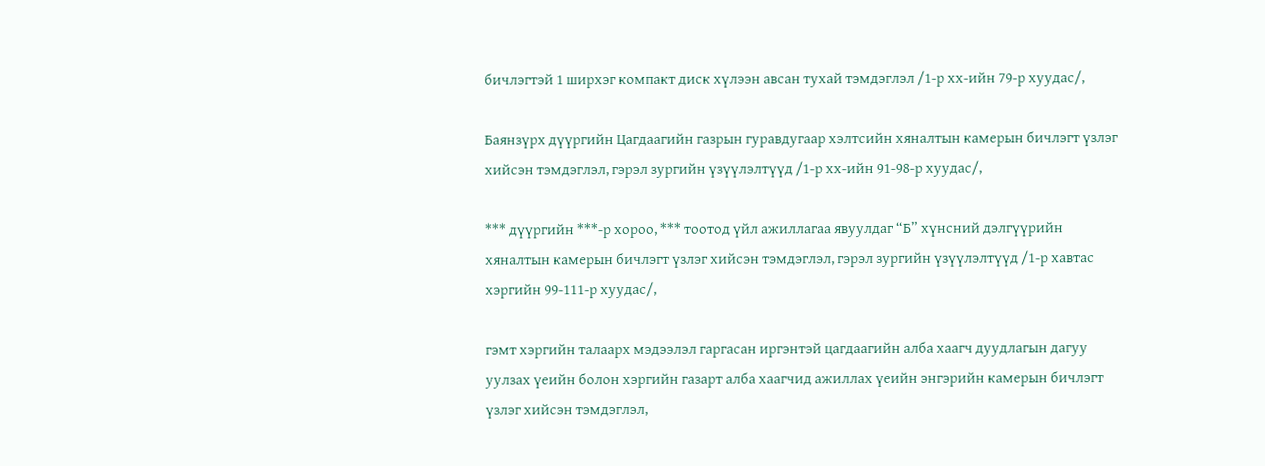бичлэгтэй 1 ширхэг компакт диск хүлээн авсан тухай тэмдэглэл /1-р хх-ийн 79-р хуудас/,

Баянзүрх дүүргийн Цагдаагийн газрын гуравдугаар хэлтсийн хяналтын камерын бичлэгт үзлэг хийсэн тэмдэглэл, гэрэл зургийн үзүүлэлтүүд /1-р хх-ийн 91-98-р хуудас/,

*** дүүргийн ***-р хороо, *** тоотод үйл ажиллагаа явуулдаг “Б” хүнсний дэлгүүрийн хяналтын камерын бичлэгт үзлэг хийсэн тэмдэглэл, гэрэл зургийн үзүүлэлтүүд /1-р хавтас хэргийн 99-111-р хуудас/,

гэмт хэргийн талаарх мэдээлэл гаргасан иргэнтэй цагдаагийн алба хаагч дуудлагын дагуу уулзах үеийн болон хэргийн газарт алба хаагчид ажиллах үеийн энгэрийн камерын бичлэгт үзлэг хийсэн тэмдэглэл,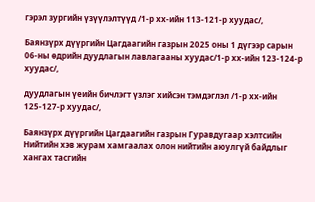гэрэл зургийн үзүүлэлтүүд /1-р хх-ийн 113-121-р хуудас/,

Баянзүрх дүүргийн Цагдаагийн газрын 2025 оны 1 дүгээр сарын 06-ны өдрийн дуудлагын лавлагааны хуудас/1-р хх-ийн 123-124-р хуудас/,

дуудлагын үеийн бичлэгт үзлэг хийсэн тэмдэглэл /1-р хх-ийн 125-127-р хуудас/,

Баянзүрх дүүргийн Цагдаагийн газрын Гуравдугаар хэлтсийн Нийтийн хэв журам хамгаалах олон нийтийн аюулгүй байдлыг хангах тасгийн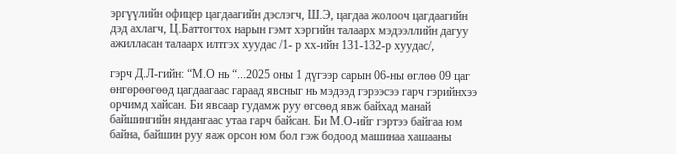эргүүлийн офицер цагдаагийн дэслэгч, Ш.Э, цагдаа жолооч цагдаагийн дэд ахлагч, Ц.Баттогтох нарын гэмт хэргийн талаарх мэдээллийн дагуу ажилласан талаарх илтгэх хуудас /1- р хх-ийн 131-132-р хуудас/,

гэрч Д.Л-гийн: “М.О нь “...2025 оны 1 дүгээр сарын 06-ны өглөө 09 цаг өнгөрөөгөөд цагдаагаас гараад явсныг нь мэдээд гэрээсээ гарч гэрийнхээ орчимд хайсан. Би явсаар гудамж руу өгсөөд явж байхад манай байшингийн яндангаас утаа гарч байсан. Би М.О-ийг гэртээ байгаа юм байна, байшин руу яаж орсон юм бол гэж бодоод машинаа хашааны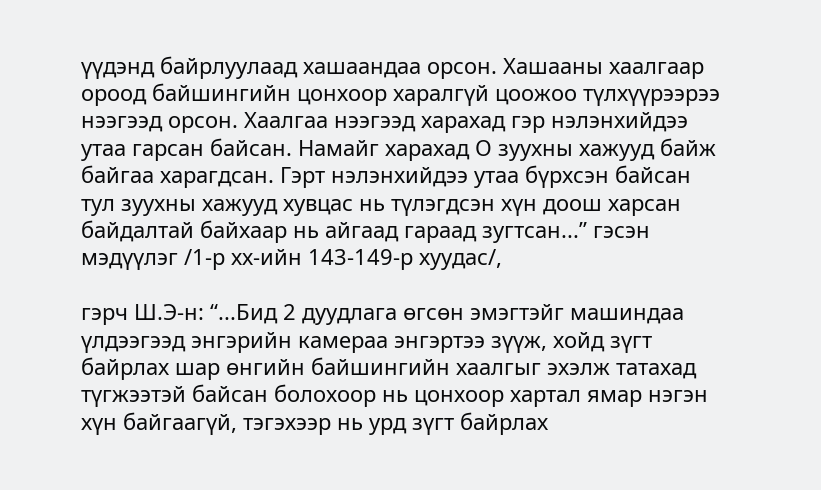үүдэнд байрлуулаад хашаандаа орсон. Хашааны хаалгаар ороод байшингийн цонхоор харалгүй цоожоо түлхүүрээрээ нээгээд орсон. Хаалгаа нээгээд харахад гэр нэлэнхийдээ утаа гарсан байсан. Намайг харахад О зуухны хажууд байж байгаа харагдсан. Гэрт нэлэнхийдээ утаа бүрхсэн байсан тул зуухны хажууд хувцас нь түлэгдсэн хүн доош харсан байдалтай байхаар нь айгаад гараад зугтсан...” гэсэн мэдүүлэг /1-р хх-ийн 143-149-р хуудас/,

гэрч Ш.Э-н: “...Бид 2 дуудлага өгсөн эмэгтэйг машиндаа үлдээгээд энгэрийн камераа энгэртээ зүүж, хойд зүгт байрлах шар өнгийн байшингийн хаалгыг эхэлж татахад түгжээтэй байсан болохоор нь цонхоор хартал ямар нэгэн хүн байгаагүй, тэгэхээр нь урд зүгт байрлах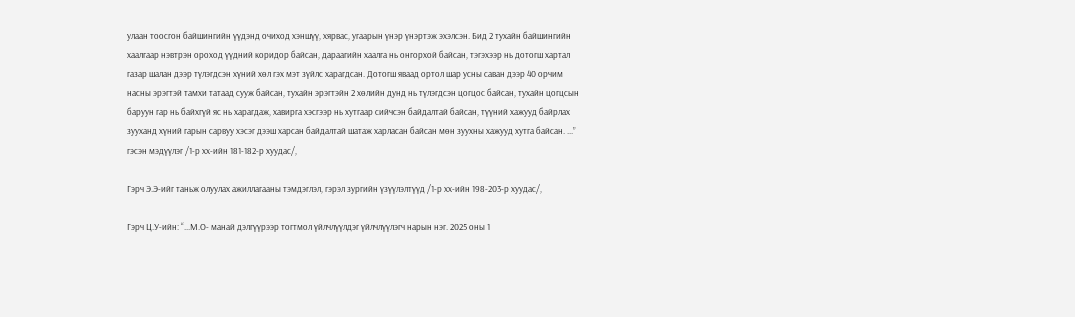улаан тоосгон байшингийн үүдэнд очиход хэншүү, хярвас, угаарын үнэр үнэртэж эхэлсэн. Бид 2 тухайн байшингийн хаалгаар нэвтрэн ороход үүдний коридор байсан, дараагийн хаалга нь онгорхой байсан, тэгэхээр нь дотогш хартал газар шалан дээр түлэгдсэн хүний хөл гэх мэт зүйлс харагдсан. Дотогш яваад ортол шар усны саван дээр 40 орчим насны эрэгтэй тамхи татаад сууж байсан, тухайн эрэгтэйн 2 хөлийн дунд нь түлэгдсэн цогцос байсан, тухайн цогцсын баруун гар нь байхгүй яс нь харагдаж, хавирга хэсгээр нь хутгаар сийчсэн байдалтай байсан, түүний хажууд байрлах зууханд хүний гарын сарвуу хэсэг дээш харсан байдалтай шатаж харласан байсан мөн зуухны хажууд хутга байсан. ...” гэсэн мэдүүлэг /1-р хх-ийн 181-182-р хуудас/,

Гэрч Э.Э-ийг таньж олуулах ажиллагааны тэмдэглэл, гэрэл зургийн үзүүлэлтүүд /1-р хх-ийн 198-203-р хуудас/,

Гэрч Ц.У-ийн: “...М.О- манай дэлгүүрээр тогтмол үйлчлүүлдэг үйлчлүүлэгч нарын нэг. 2025 оны 1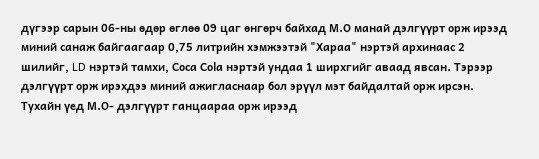дүгээр сарын 06-ны өдөр өглөө 09 цаг өнгөрч байхад М.О манай дэлгүүрт орж ирээд миний санаж байгаагаар 0,75 литрийн хэмжээтэй "Хараа" нэртэй архинаас 2 шилийг, LD нэртэй тамхи, Соса Соlа нэртэй ундаа 1 ширхгийг аваад явсан. Тэрээр дэлгүүрт орж ирэхдээ миний ажигласнаар бол эрүүл мэт байдалтай орж ирсэн. Тухайн үед М.О- дэлгүүрт ганцаараа орж ирээд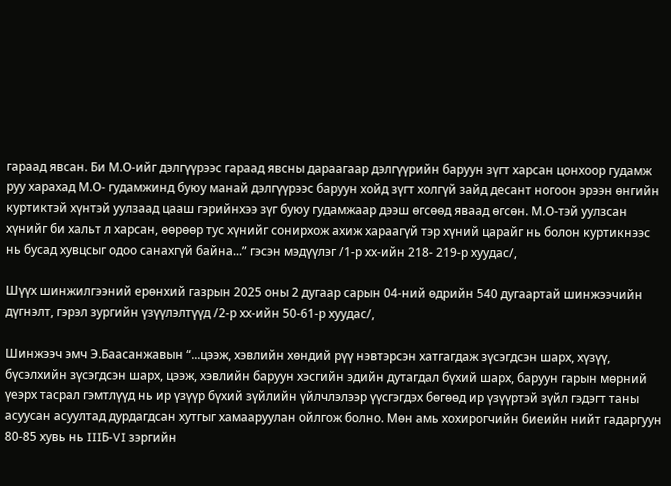гараад явсан. Би М.О-ийг дэлгүүрээс гараад явсны дараагаар дэлгүүрийн баруун зүгт харсан цонхоор гудамж руу харахад М.О- гудамжинд буюу манай дэлгүүрээс баруун хойд зүгт холгүй зайд десант ногоон эрээн өнгийн куртиктэй хүнтэй уулзаад цааш гэрийнхээ зүг буюу гудамжаар дээш өгсөөд яваад өгсөн. М.О-тэй уулзсан хүнийг би хальт л харсан, өөрөөр тус хүнийг сонирхож ахиж хараагүй тэр хүний царайг нь болон куртикнээс нь бусад хувцсыг одоо санахгүй байна...” гэсэн мэдүүлэг /1-р хх-ийн 218- 219-р хуудас/,

Шүүх шинжилгээний ерөнхий газрын 2025 оны 2 дугаар сарын 04-ний өдрийн 540 дугаартай шинжээчийн дүгнэлт, гэрэл зургийн үзүүлэлтүүд /2-р хх-ийн 50-61-р хуудас/,

Шинжээч эмч Э.Баасанжавын “...цээж, хэвлийн хөндий рүү нэвтэрсэн хатгагдаж зүсэгдсэн шарх, хүзүү, бүсэлхийн зүсэгдсэн шарх, цээж, хэвлийн баруун хэсгийн эдийн дутагдал бүхий шарх, баруун гарын мөрний үеэрх тасрал гэмтлүүд нь ир үзүүр бүхий зүйлийн үйлчлэлээр үүсгэгдэх бөгөөд ир үзүүртэй зүйл гэдэгт таны асуусан асуултад дурдагдсан хутгыг хамааруулан ойлгож болно. Мөн амь хохирогчийн биеийн нийт гадаргуун 80-85 хувь нь IIIБ-VI зэргийн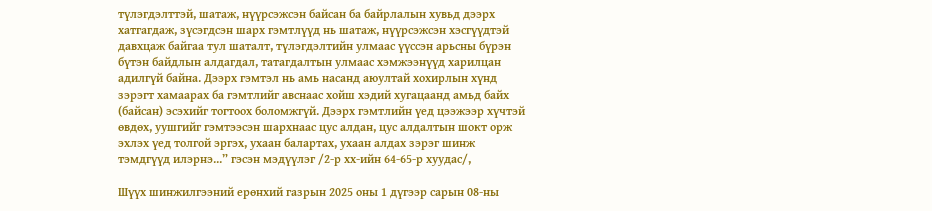түлэгдэлттэй, шатаж, нүүрсэжсэн байсан ба байрлалын хувьд дээрх хатгагдаж, зүсэгдсэн шарх гэмтлүүд нь шатаж, нүүрсэжсэн хэсгүүдтэй давхцаж байгаа тул шаталт, түлэгдэлтийн улмаас үүссэн арьсны бүрэн бүтэн байдлын алдагдал, татагдалтын улмаас хэмжээнүүд харилцан адилгүй байна. Дээрх гэмтэл нь амь насанд аюултай хохирлын хүнд зэрэгт хамаарах ба гэмтлийг авснаас хойш хэдий хугацаанд амьд байх (байсан) эсэхийг тогтоох боломжгүй. Дээрх гэмтлийн үед цээжээр хүчтэй өвдөх, уушгийг гэмтээсэн шархнаас цус алдан, цус алдалтын шокт орж эхлэх үед толгой эргэх, ухаан балартах, ухаан алдах зэрэг шинж тэмдгүүд илэрнэ...” гэсэн мэдүүлэг /2-р хх-ийн 64-65-р хуудас/,

Шүүх шинжилгээний ерөнхий газрын 2025 оны 1 дүгээр сарын 08-ны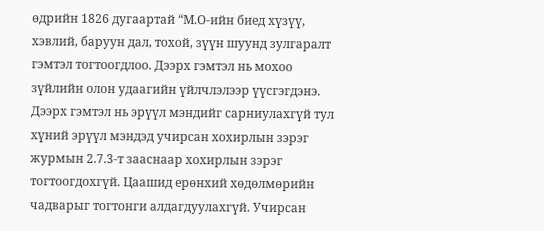өдрийн 1826 дугаартай “М.О-ийн биед хүзүү, хэвлий, баруун дал, тохой, зүүн шуунд зулгаралт гэмтэл тогтоогдлоо. Дээрх гэмтэл нь мохоо зүйлийн олон удаагийн үйлчлэлээр үүсгэгдэнэ. Дээрх гэмтэл нь эрүүл мэндийг сарниулахгүй тул хүний эрүүл мэндэд учирсан хохирлын зэрэг журмын 2.7.3-т зааснаар хохирлын зэрэг тогтоогдохгүй. Цаашид ерөнхий хөдөлмөрийн чадварыг тогтонги алдагдуулахгүй. Учирсан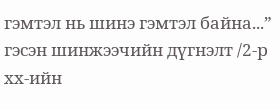гэмтэл нь шинэ гэмтэл байна...” гэсэн шинжээчийн дүгнэлт /2-р хх-ийн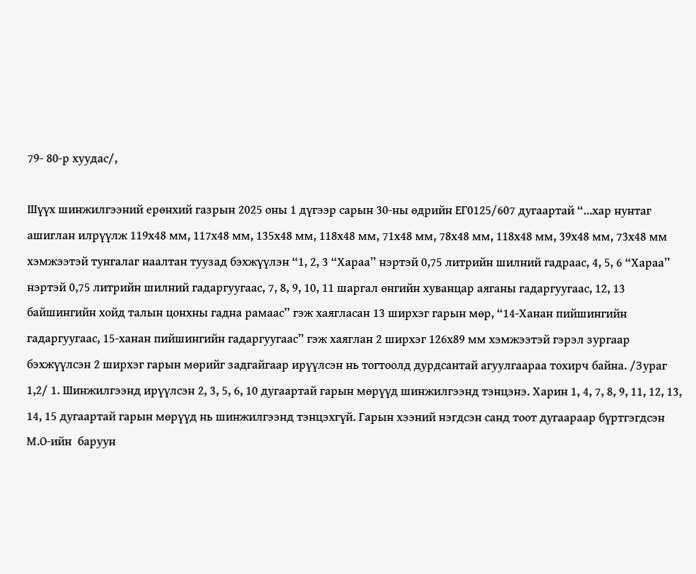79- 80-р хуудас/,

Шүүх шинжилгээний ерөнхий газрын 2025 оны 1 дүгээр сарын 30-ны өдрийн ЕГ0125/607 дугаартай “...хар нунтаг ашиглан илрүүлж 119х48 мм, 117х48 мм, 135х48 мм, 118х48 мм, 71х48 мм, 78х48 мм, 118х48 мм, 39х48 мм, 73х48 мм хэмжээтэй тунгалаг наалтан туузад бэхжүүлэн “1, 2, 3 “Хараа” нэртэй 0,75 литрийн шилний гадраас, 4, 5, 6 “Хараа” нэртэй 0,75 литрийн шилний гадаргуугаас, 7, 8, 9, 10, 11 шаргал өнгийн хуванцар аяганы гадаргуугаас, 12, 13 байшингийн хойд талын цонхны гадна рамаас” гэж хаягласан 13 ширхэг гарын мөр, “14-Ханан пийшингийн гадаргуугаас, 15-ханан пийшингийн гадаргуугаас” гэж хаяглан 2 ширхэг 126х89 мм хэмжээтэй гэрэл зургаар бэхжүүлсэн 2 ширхэг гарын мөрийг задгайгаар ирүүлсэн нь тогтоолд дурдсантай агуулгаараа тохирч байна. /Зураг 1,2/ 1. Шинжилгээнд ирүүлсэн 2, 3, 5, 6, 10 дугаартай гарын мөрүүд шинжилгээнд тэнцэнэ. Харин 1, 4, 7, 8, 9, 11, 12, 13, 14, 15 дугаартай гарын мөрүүд нь шинжилгээнд тэнцэхгүй. Гарын хээний нэгдсэн санд тоот дугаараар бүртгэгдсэн М.О-ийн  баруун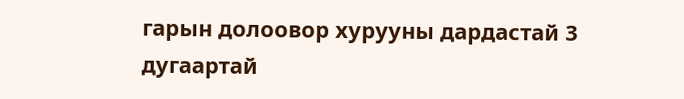гарын долоовор хурууны дардастай 3 дугаартай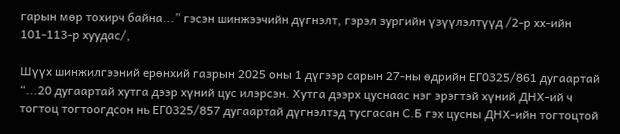гарын мөр тохирч байна...” гэсэн шинжээчийн дүгнэлт, гэрэл зургийн үзүүлэлтүүд /2-р хх-ийн 101-113-р хуудас/,

Шүүх шинжилгээний ерөнхий газрын 2025 оны 1 дүгээр сарын 27-ны өдрийн ЕГ0325/861 дугаартай “...20 дугаартай хутга дээр хүний цус илэрсэн. Хутга дээрх цуснаас нэг эрэгтэй хүний ДНХ-ий ч тогтоц тогтоогдсон нь ЕГ0325/857 дугаартай дүгнэлтэд тусгасан С.Б гэх цусны ДНХ-ийн тогтоцтой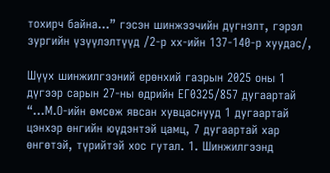тохирч байна...” гэсэн шинжээчийн дүгнэлт, гэрэл зургийн үзүүлэлтүүд /2-р хх-ийн 137-140-р хуудас/,

Шүүх шинжилгээний ерөнхий газрын 2025 оны 1 дүгээр сарын 27-ны өдрийн ЕГ0325/857 дугаартай “...М.О-ийн өмсөж явсан хувцаснууд 1 дугаартай цэнхэр өнгийн юүдэнтэй цамц, 7 дугаартай хар өнгөтэй, түрийтэй хос гутал. 1. Шинжилгээнд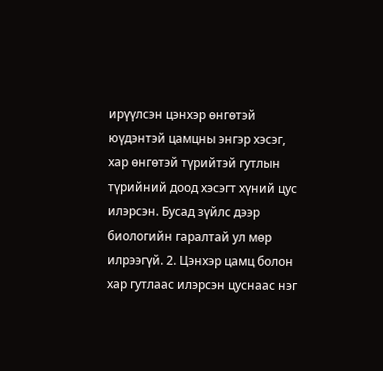ирүүлсэн цэнхэр өнгөтэй юүдэнтэй цамцны энгэр хэсэг, хар өнгөтэй түрийтэй гутлын түрийний доод хэсэгт хүний цус илэрсэн. Бусад зүйлс дээр биологийн гаралтай ул мөр илрээгүй. 2. Цэнхэр цамц болон хар гутлаас илэрсэн цуснаас нэг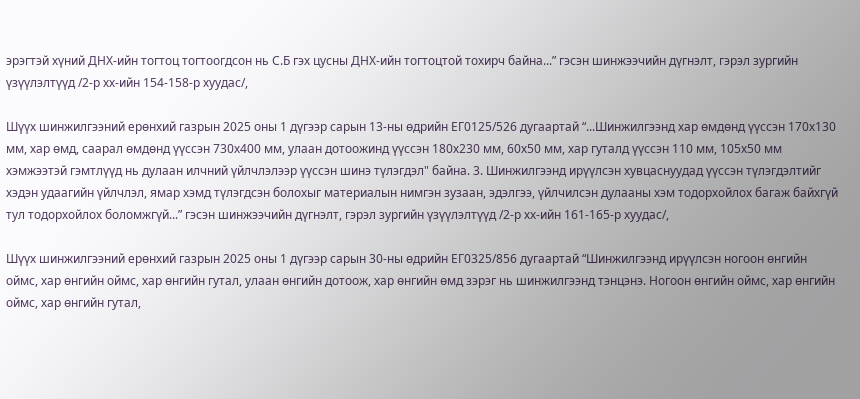эрэгтэй хүний ДНХ-ийн тогтоц тогтоогдсон нь С.Б гэх цусны ДНХ-ийн тогтоцтой тохирч байна...” гэсэн шинжээчийн дүгнэлт, гэрэл зургийн үзүүлэлтүүд /2-р хх-ийн 154-158-р хуудас/,

Шүүх шинжилгээний ерөнхий газрын 2025 оны 1 дүгээр сарын 13-ны өдрийн ЕГ0125/526 дугаартай “...Шинжилгээнд хар өмдөнд үүссэн 170х130 мм, хар өмд, саарал өмдөнд үүссэн 730х400 мм, улаан дотоожинд үүссэн 180х230 мм, 60х50 мм, хар гуталд үүссэн 110 мм, 105х50 мм хэмжээтэй гэмтлүүд нь дулаан илчний үйлчлэлээр үүссэн шинэ түлэгдэл" байна. 3. Шинжилгээнд ирүүлсэн хувцаснуудад үүссэн түлэгдэлтийг хэдэн удаагийн үйлчлэл, ямар хэмд түлэгдсэн болохыг материалын нимгэн зузаан, эдэлгээ, үйлчилсэн дулааны хэм тодорхойлох багаж байхгүй тул тодорхойлох боломжгүй...” гэсэн шинжээчийн дүгнэлт, гэрэл зургийн үзүүлэлтүүд /2-р хх-ийн 161-165-р хуудас/,

Шүүх шинжилгээний ерөнхий газрын 2025 оны 1 дүгээр сарын 30-ны өдрийн ЕГ0325/856 дугаартай “Шинжилгээнд ирүүлсэн ногоон өнгийн оймс, хар өнгийн оймс, хар өнгийн гутал, улаан өнгийн дотоож, хар өнгийн өмд зэрэг нь шинжилгээнд тэнцэнэ. Ногоон өнгийн оймс, хар өнгийн оймс, хар өнгийн гутал,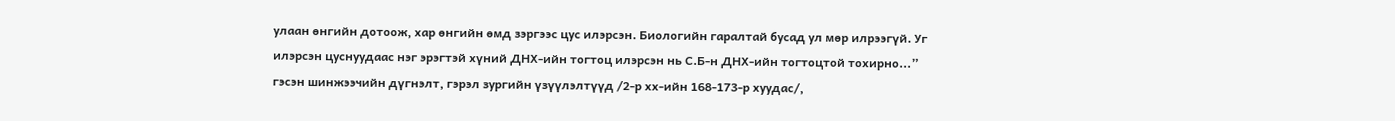улаан өнгийн дотоож, хар өнгийн өмд зэргээс цус илэрсэн. Биологийн гаралтай бусад ул мөр илрээгүй. Уг илэрсэн цуснуудаас нэг эрэгтэй хүний ДНХ-ийн тогтоц илэрсэн нь С.Б-н ДНХ-ийн тогтоцтой тохирно...” гэсэн шинжээчийн дүгнэлт, гэрэл зургийн үзүүлэлтүүд /2-р хх-ийн 168-173-р хуудас/,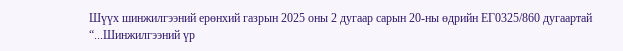Шүүх шинжилгээний ерөнхий газрын 2025 оны 2 дугаар сарын 20-ны өдрийн ЕГ0325/860 дугаартай “...Шинжилгээний үр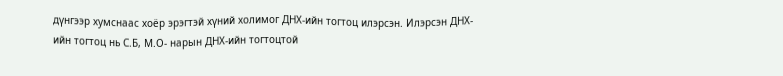дүнгээр хумснаас хоёр эрэгтэй хүний холимог ДНХ-ийн тогтоц илэрсэн. Илэрсэн ДНХ-ийн тогтоц нь С.Б, М.О- нарын ДНХ-ийн тогтоцтой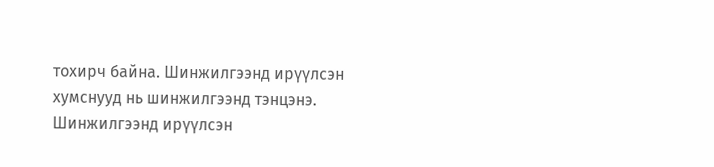тохирч байна. Шинжилгээнд ирүүлсэн хумснууд нь шинжилгээнд тэнцэнэ. Шинжилгээнд ирүүлсэн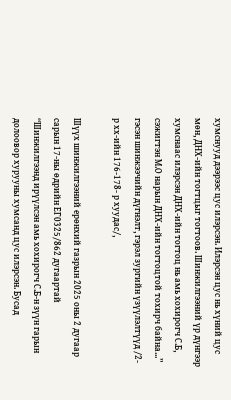хумснууд дээрээс цус илэрсэн. Илэрсэн цус нь хүний цус мөн, ДНХ-ийн тогтцыг тогтоов. Шинжилгээний үр дүнгээр хумснаас илэрсэн ДНХ-ийн тогтоц нь амь хохирогч С.Б, сэжигтэн М.О нарын ДНХ-ийн тогтоцтой тохирч байна...” гэсэн шинжээчийн дүгнэлт, гэрэл зургийн үзүүлэлтүүд /2-р хх-ийн 176-178- р хуудас/,

Шүүх шинжилгээний ерөнхий газрын 2025 оны 2 дугаар сарын 17-ны өдрийн ЕГ0325/862 дугаартай “Шинжилгээнд ирүүлсэн амь хохирогч С.Б-н зүүн гарын долоовор хурууны хумсанд цус илэрсэн. Бусад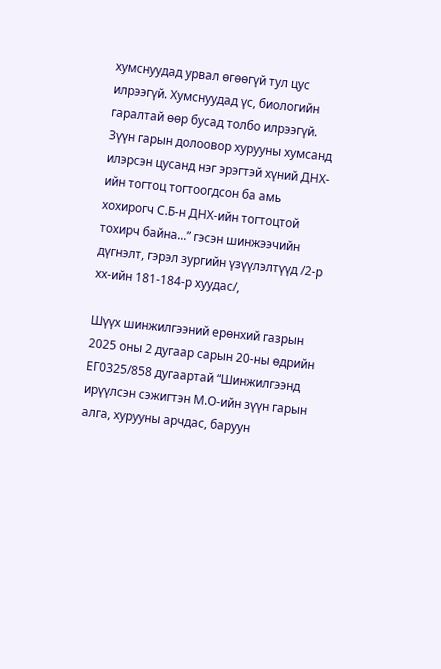хумснуудад урвал өгөөгүй тул цус илрээгүй. Хумснуудад үс, биологийн гаралтай өөр бусад толбо илрээгүй. Зүүн гарын долоовор хурууны хумсанд илэрсэн цусанд нэг эрэгтэй хүний ДНХ-ийн тогтоц тогтоогдсон ба амь хохирогч С.Б-н ДНХ-ийн тогтоцтой тохирч байна...” гэсэн шинжээчийн дүгнэлт, гэрэл зургийн үзүүлэлтүүд /2-р хх-ийн 181-184-р хуудас/,

Шүүх шинжилгээний ерөнхий газрын 2025 оны 2 дугаар сарын 20-ны өдрийн ЕГ0325/858 дугаартай “Шинжилгээнд ирүүлсэн сэжигтэн М.О-ийн зүүн гарын алга, хурууны арчдас, баруун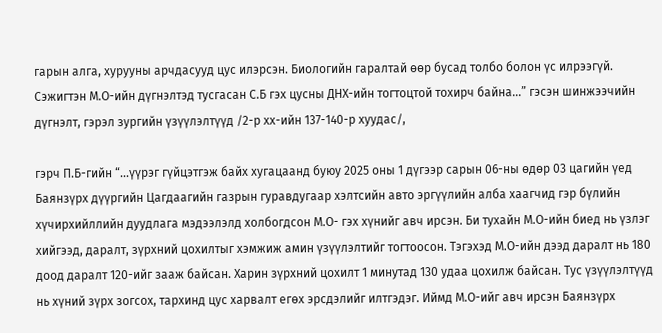гарын алга, хурууны арчдасууд цус илэрсэн. Биологийн гаралтай өөр бусад толбо болон үс илрээгүй. Сэжигтэн М.О-ийн дүгнэлтэд тусгасан С.Б гэх цусны ДНХ-ийн тогтоцтой тохирч байна...” гэсэн шинжээчийн дүгнэлт, гэрэл зургийн үзүүлэлтүүд /2-р хх-ийн 137-140-р хуудас/,

гэрч П.Б-гийн “...үүрэг гүйцэтгэж байх хугацаанд буюу 2025 оны 1 дүгээр сарын 06-ны өдөр 03 цагийн үед Баянзүрх дүүргийн Цагдаагийн газрын гуравдугаар хэлтсийн авто эргүүлийн алба хаагчид гэр бүлийн хүчирхийллийн дуудлага мэдээлэлд холбогдсон М.О- гэх хүнийг авч ирсэн. Би тухайн М.О-ийн биед нь үзлэг хийгээд, даралт, зүрхний цохилтыг хэмжиж амин үзүүлэлтийг тогтоосон. Тэгэхэд М.О-ийн дээд даралт нь 180 доод даралт 120-ийг зааж байсан. Харин зүрхний цохилт 1 минутад 130 удаа цохилж байсан. Тус үзүүлэлтүүд нь хүний зүрх зогсох, тархинд цус харвалт егөх эрсдэлийг илтгэдэг. Иймд М.О-ийг авч ирсэн Баянзүрх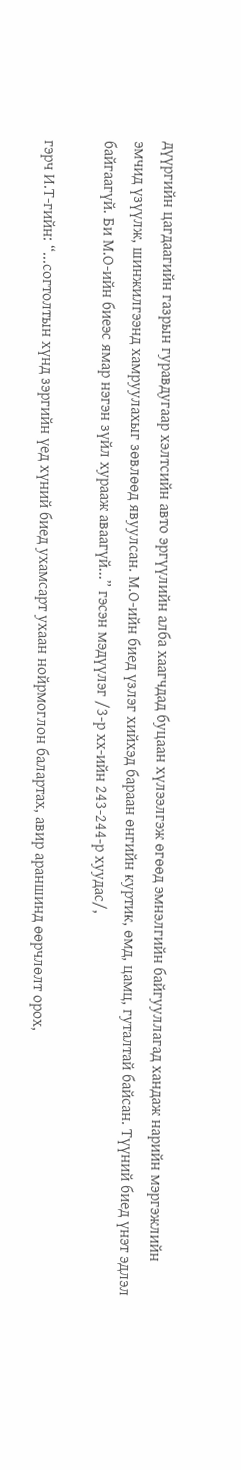дүүргийн цагдаагийн газрын гуравдугаар хэлтсийн авто эргүүлийн алба хаагчдад буцаан хүлээлгэж өгөөд эмнэлгийн байгууллагад хандаж нарийн мэргэжлийн эмчид үзүүлж, шинжилгээнд хамруулахыг зөвлөөд явуулсан. М.О-ийн биед үзлэг хийхэд бараан өнгийн куртик, өмд, цамц, гуталтай байсан. Түүний биед үнэт эдлэл байгаагүй. Би М.О-ийн биеэс ямар нэгэн зүйл хурааж аваагүй...” гэсэн мэдүүлэг /3-р хх-ийн 243-244-р хуудас/,

гэрч И.Т-гийн: “...согтолтын хүнд зэргийн үед хүний биед ухамсарт ухаан нойрмоглон балартах, авир араншинд өөрчлөлт орох,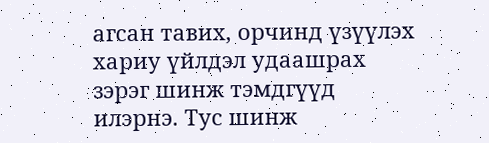агсан тавих, орчинд үзүүлэх хариу үйлдэл удаашрах зэрэг шинж тэмдгүүд илэрнэ. Тус шинж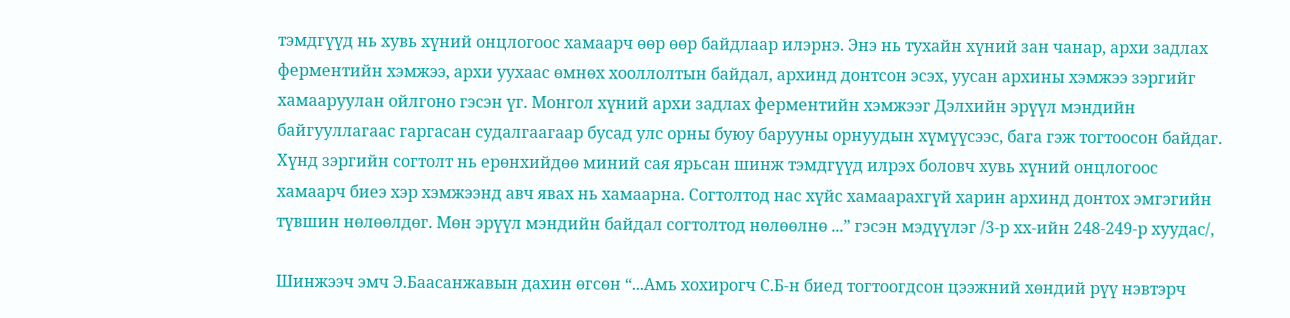тэмдгүүд нь хувь хүний онцлогоос хамаарч өөр өөр байдлаар илэрнэ. Энэ нь тухайн хүний зан чанар, архи задлах ферментийн хэмжээ, архи уухаас өмнөх хооллолтын байдал, архинд донтсон эсэх, уусан архины хэмжээ зэргийг хамааруулан ойлгоно гэсэн үг. Монгол хүний архи задлах ферментийн хэмжээг Дэлхийн эрүүл мэндийн байгууллагаас гаргасан судалгаагаар бусад улс орны буюу барууны орнуудын хүмүүсээс, бага гэж тогтоосон байдаг. Хүнд зэргийн согтолт нь ерөнхийдөө миний сая ярьсан шинж тэмдгүүд илрэх боловч хувь хүний онцлогоос хамаарч биеэ хэр хэмжээнд авч явах нь хамаарна. Согтолтод нас хүйс хамаарахгүй харин архинд донтох эмгэгийн түвшин нөлөөлдөг. Мөн эрүүл мэндийн байдал согтолтод нөлөөлнө ...” гэсэн мэдүүлэг /3-р хх-ийн 248-249-р хуудас/,

Шинжээч эмч Э.Баасанжавын дахин өгсөн “...Амь хохирогч С.Б-н биед тогтоогдсон цээжний хөндий рүү нэвтэрч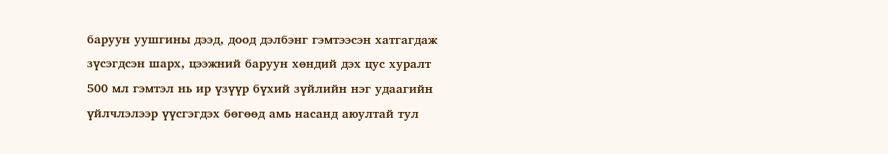баруун уушгины дээд, доод дэлбэнг гэмтээсэн хатгагдаж зүсэгдсэн шарх, цээжний баруун хөндий дэх цус хуралт 500 мл гэмтэл нь ир үзүүр бүхий зүйлийн нэг удаагийн үйлчлэлээр үүсгэгдэх бөгөөд амь насанд аюултай тул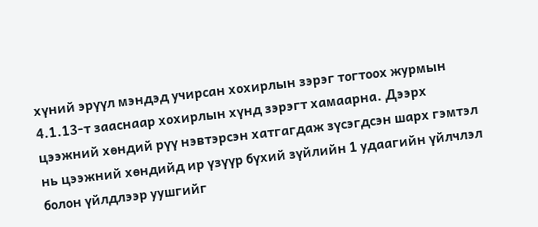хүний эрүүл мэндэд учирсан хохирлын зэрэг тогтоох журмын 4.1.13-т зааснаар хохирлын хүнд зэрэгт хамаарна. Дээрх цээжний хөндий рүү нэвтэрсэн хатгагдаж зүсэгдсэн шарх гэмтэл нь цээжний хөндийд ир үзүүр бүхий зүйлийн 1 удаагийн үйлчлэл болон үйлдлээр уушгийг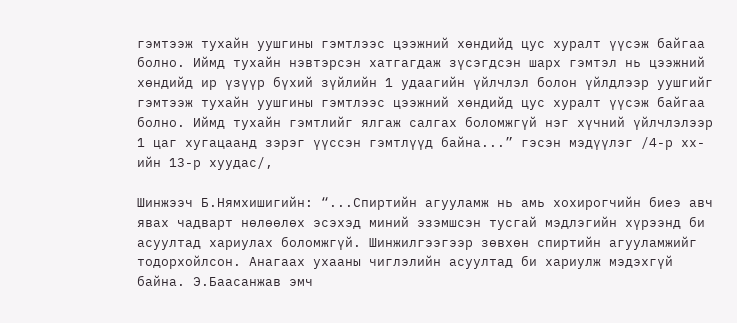гэмтээж тухайн уушгины гэмтлээс цээжний хөндийд цус хуралт үүсэж байгаа болно. Иймд тухайн нэвтэрсэн хатгагдаж зүсэгдсэн шарх гэмтэл нь цээжний хөндийд ир үзүүр бүхий зүйлийн 1 удаагийн үйлчлэл болон үйлдлээр уушгийг гэмтээж тухайн уушгины гэмтлээс цээжний хөндийд цус хуралт үүсэж байгаа болно. Иймд тухайн гэмтлийг ялгаж салгах боломжгүй нэг хүчний үйлчлэлээр 1 цаг хугацаанд зэрэг үүссэн гэмтлүүд байна...” гэсэн мэдүүлэг /4-р хх-ийн 13-р хуудас/,

Шинжээч Б.Нямхишигийн: “...Спиртийн агууламж нь амь хохирогчийн биеэ авч явах чадварт нөлөөлөх эсэхэд миний эзэмшсэн тусгай мэдлэгийн хүрээнд би асуултад хариулах боломжгүй. Шинжилгээгээр зөвхөн спиртийн агууламжийг тодорхойлсон. Анагаах ухааны чиглэлийн асуултад би хариулж мэдэхгүй байна. Э.Баасанжав эмч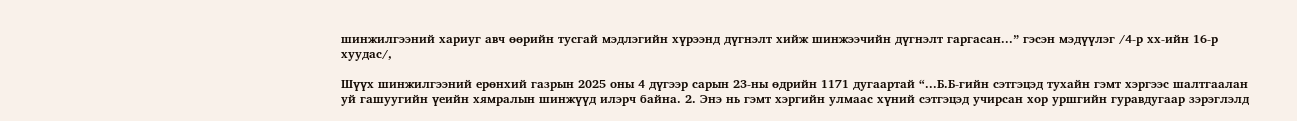шинжилгээний хариуг авч өөрийн тусгай мэдлэгийн хүрээнд дүгнэлт хийж шинжээчийн дүгнэлт гаргасан...” гэсэн мэдүүлэг /4-р хх-ийн 16-р хуудас/,

Шүүх шинжилгээний ерөнхий газрын 2025 оны 4 дүгээр сарын 23-ны өдрийн 1171 дугаартай “...Б.Б-гийн сэтгэцэд тухайн гэмт хэргээс шалтгаалан уй гашуугийн үеийн хямралын шинжүүд илэрч байна. 2. Энэ нь гэмт хэргийн улмаас хүний сэтгэцэд учирсан хор уршгийн гуравдугаар зэрэглэлд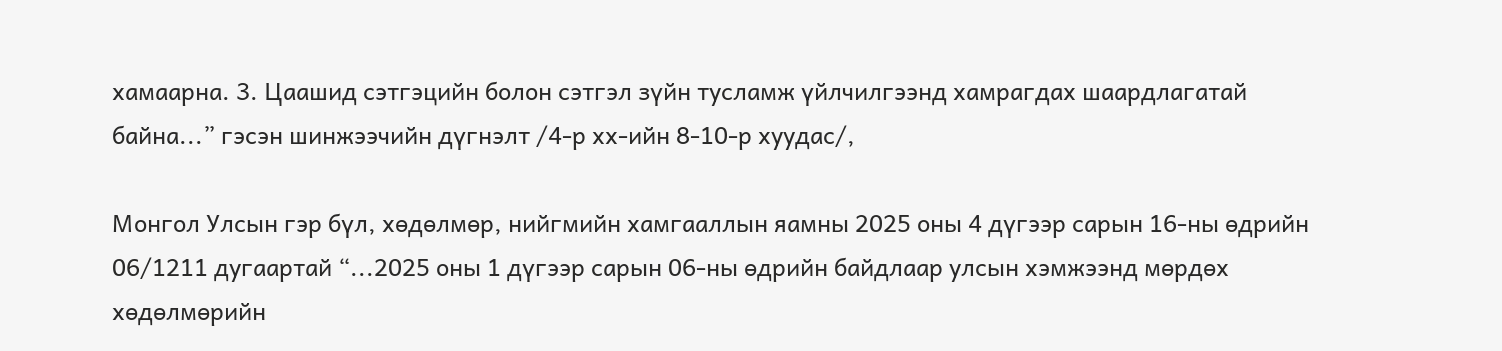хамаарна. 3. Цаашид сэтгэцийн болон сэтгэл зүйн тусламж үйлчилгээнд хамрагдах шаардлагатай байна...” гэсэн шинжээчийн дүгнэлт /4-р хх-ийн 8-10-р хуудас/,

Монгол Улсын гэр бүл, хөдөлмөр, нийгмийн хамгааллын яамны 2025 оны 4 дүгээр сарын 16-ны өдрийн 06/1211 дугаартай “...2025 оны 1 дүгээр сарын 06-ны өдрийн байдлаар улсын хэмжээнд мөрдөх хөдөлмөрийн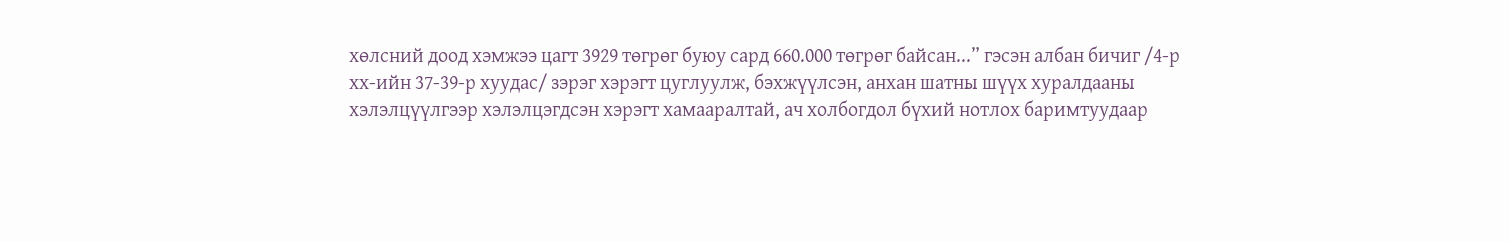хөлсний доод хэмжээ цагт 3929 төгрөг буюу сард 660.000 төгрөг байсан...” гэсэн албан бичиг /4-р хх-ийн 37-39-р хуудас/ зэрэг хэрэгт цуглуулж, бэхжүүлсэн, анхан шатны шүүх хуралдааны хэлэлцүүлгээр хэлэлцэгдсэн хэрэгт хамааралтай, ач холбогдол бүхий нотлох баримтуудаар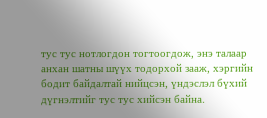тус тус нотлогдон тогтоогдож, энэ талаар анхан шатны шүүх тодорхой зааж, хэргийн бодит байдалтай нийцсэн, үндэслэл бүхий дүгнэлтийг тус тус хийсэн байна.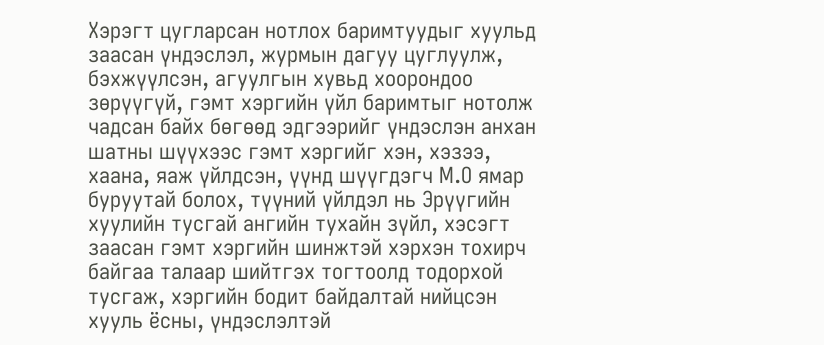Хэрэгт цугларсан нотлох баримтуудыг хуульд заасан үндэслэл, журмын дагуу цуглуулж, бэхжүүлсэн, агуулгын хувьд хоорондоо зөрүүгүй, гэмт хэргийн үйл баримтыг нотолж чадсан байх бөгөөд эдгээрийг үндэслэн анхан шатны шүүхээс гэмт хэргийг хэн, хэзээ, хаана, яаж үйлдсэн, үүнд шүүгдэгч М.О ямар буруутай болох, түүний үйлдэл нь Эрүүгийн хуулийн тусгай ангийн тухайн зүйл, хэсэгт заасан гэмт хэргийн шинжтэй хэрхэн тохирч байгаа талаар шийтгэх тогтоолд тодорхой тусгаж, хэргийн бодит байдалтай нийцсэн хууль ёсны, үндэслэлтэй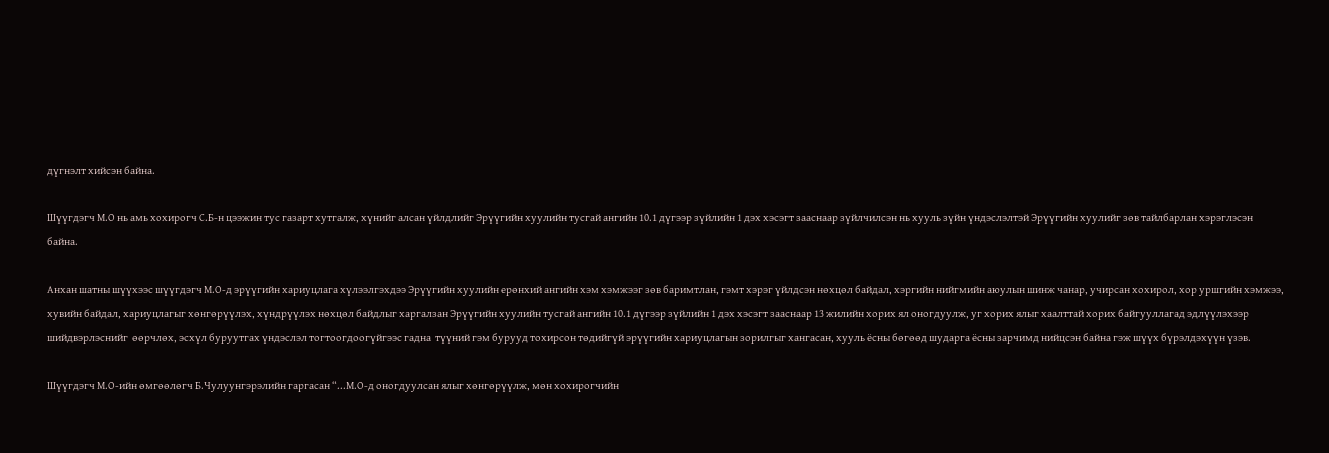дүгнэлт хийсэн байна.

Шүүгдэгч М.О нь амь хохирогч С.Б-н цээжин тус газарт хутгалж, хүнийг алсан үйлдлийг Эрүүгийн хуулийн тусгай ангийн 10.1 дүгээр зүйлийн 1 дэх хэсэгт зааснаар зүйлчилсэн нь хууль зүйн үндэслэлтэй Эрүүгийн хуулийг зөв тайлбарлан хэрэглэсэн байна.

Анхан шатны шүүхээс шүүгдэгч М.О-д эрүүгийн хариуцлага хүлээлгэхдээ Эрүүгийн хуулийн ерөнхий ангийн хэм хэмжээг зөв баримтлан, гэмт хэрэг үйлдсэн нөхцөл байдал, хэргийн нийгмийн аюулын шинж чанар, учирсан хохирол, хор уршгийн хэмжээ, хувийн байдал, хариуцлагыг хөнгөрүүлэх, хүндрүүлэх нөхцөл байдлыг харгалзан Эрүүгийн хуулийн тусгай ангийн 10.1 дүгээр зүйлийн 1 дэх хэсэгт зааснаар 13 жилийн хорих ял оногдуулж, уг хорих ялыг хаалттай хорих байгууллагад эдлүүлэхээр шийдвэрлэснийг  өөрчлөх, эсхүл буруутгах үндэслэл тогтоогдоогүйгээс гадна  түүний гэм бурууд тохирсон төдийгүй эрүүгийн хариуцлагын зорилгыг хангасан, хууль ёсны бөгөөд шударга ёсны зарчимд нийцсэн байна гэж шүүх бүрэлдэхүүн үзэв.

Шүүгдэгч М.О-ийн өмгөөлөгч Б.Чулуунгэрэлийн гаргасан “...М.О-д оногдуулсан ялыг хөнгөрүүлж, мөн хохирогчийн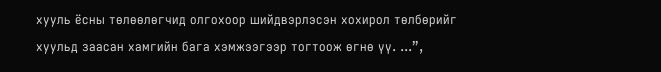хууль ёсны төлөөлөгчид олгохоор шийдвэрлэсэн хохирол төлбөрийг хуульд заасан хамгийн бага хэмжээгээр тогтоож өгнө үү. ...”,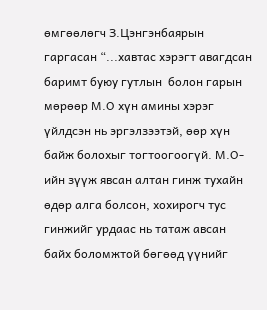өмгөөлөгч З.Цэнгэнбаярын гаргасан “...хавтас хэрэгт авагдсан баримт буюу гутлын  болон гарын мөрөөр М.О хүн амины хэрэг үйлдсэн нь эргэлзээтэй, өөр хүн байж болохыг тогтоогоогүй. М.О-ийн зүүж явсан алтан гинж тухайн өдөр алга болсон, хохирогч тус гинжийг урдаас нь татаж авсан байх боломжтой бөгөөд үүнийг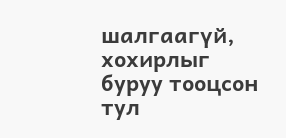шалгаагүй, хохирлыг буруу тооцсон тул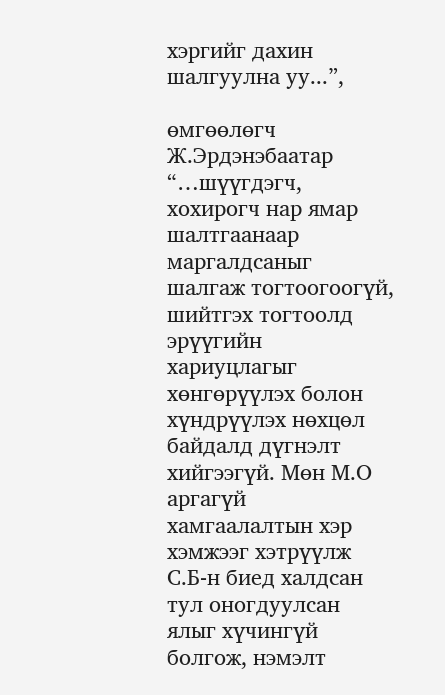хэргийг дахин шалгуулна уу...”,

өмгөөлөгч Ж.Эрдэнэбаатар “…шүүгдэгч, хохирогч нар ямар шалтгаанаар маргалдсаныг шалгаж тогтоогоогүй, шийтгэх тогтоолд эрүүгийн хариуцлагыг хөнгөрүүлэх болон хүндрүүлэх нөхцөл байдалд дүгнэлт хийгээгүй. Мөн М.О аргагүй хамгаалалтын хэр хэмжээг хэтрүүлж С.Б-н биед халдсан тул оногдуулсан ялыг хүчингүй болгож, нэмэлт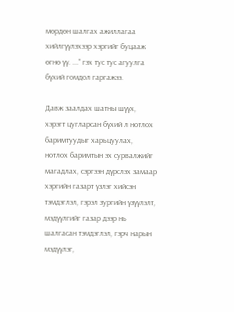мөрдөн шалгах ажиллагаа хийлгүүлэхээр хэргийг буцааж өгнө үү. ...” гэх тус тус агуулга бүхий гомдол гаргажээ.

Давж заалдах шатны шүүх, хэрэгт цугларсан бүхий л нотлох баримтуудыг харьцуулах, нотлох баримтын эх сурвалжийг магадлах, сэргээн дүрслэх замаар хэргийн газарт үзлэг хийсэн тэмдэглэл, гэрэл зургийн үзүүлэлт, мэдүүлгийг газар дээр нь шалгасан тэмдэглэл, гэрч нарын мэдүүлэг,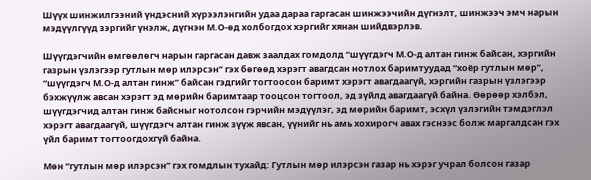Шүүх шинжилгээний үндэсний хүрээлэнгийн удаа дараа гаргасан шинжээчийн дүгнэлт, шинжээч эмч нарын мэдүүлгүүд зэргийг үнэлж, дүгнэн М.О-өд холбогдох хэргийг хянан шийдвэрлэв.

Шүүгдэгчийн өмгөөлөгч нарын гаргасан давж заалдах гомдолд “шүүгдэгч М.О-д алтан гинж байсан, хэргийн газрын үзлэгээр гутлын мөр илэрсэн” гэх бөгөөд хэрэгт авагдсан нотлох баримтуудад “хоёр гутлын мөр”, “шүүгдэгч М.О-д алтан гинж” байсан гэдгийг тогтоосон баримт хэрэгт авагдаагүй, хэргийн газрын үзлэгээр бэхжүүлж авсан хэрэгт эд мөрийн баримтаар тооцсон тогтоол, эд зүйлд авагдаагүй байна. Өөрөөр хэлбэл, шүүгдэгчид алтан гинж байсныг нотолсон гэрчийн мэдүүлэг, эд мөрийн баримт, эсхүл үзлэгийн тэмдэглэл хэрэгт авагдаагүй, шүүгдэгч алтан гинж зүүж явсан, үүнийг нь амь хохирогч авах гэснээс болж маргалдсан гэх үйл баримт тогтоогдохгүй байна.

Мөн “гутлын мөр илэрсэн” гэх гомдлын тухайд: Гутлын мөр илэрсэн газар нь хэрэг учрал болсон газар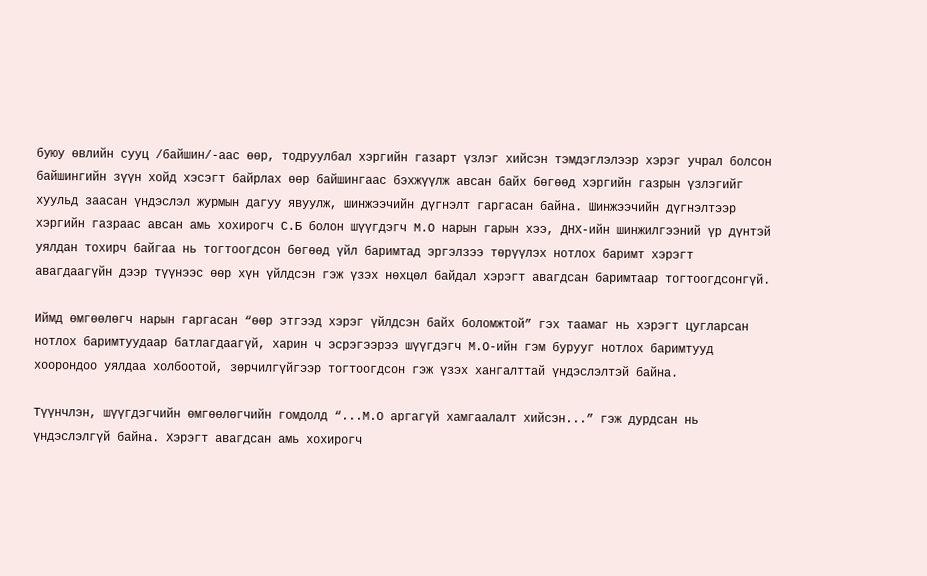буюу өвлийн сууц /байшин/-аас өөр, тодруулбал хэргийн газарт үзлэг хийсэн тэмдэглэлээр хэрэг учрал болсон байшингийн зүүн хойд хэсэгт байрлах өөр байшингаас бэхжүүлж авсан байх бөгөөд хэргийн газрын үзлэгийг хуульд заасан үндэслэл журмын дагуу явуулж, шинжээчийн дүгнэлт гаргасан байна. Шинжээчийн дүгнэлтээр хэргийн газраас авсан амь хохирогч С.Б болон шүүгдэгч М.О нарын гарын хээ, ДНХ-ийн шинжилгээний үр дүнтэй уялдан тохирч байгаа нь тогтоогдсон бөгөөд үйл баримтад эргэлзээ төрүүлэх нотлох баримт хэрэгт авагдаагүйн дээр түүнээс өөр хүн үйлдсэн гэж үзэх нөхцөл байдал хэрэгт авагдсан баримтаар тогтоогдсонгүй.

Иймд өмгөөлөгч нарын гаргасан “өөр этгээд хэрэг үйлдсэн байх боломжтой” гэх таамаг нь хэрэгт цугларсан нотлох баримтуудаар батлагдаагүй, харин ч эсрэгээрээ шүүгдэгч М.О-ийн гэм бурууг нотлох баримтууд хоорондоо уялдаа холбоотой, зөрчилгүйгээр тогтоогдсон гэж үзэх хангалттай үндэслэлтэй байна.

Түүнчлэн, шүүгдэгчийн өмгөөлөгчийн гомдолд “...М.О аргагүй хамгаалалт хийсэн...” гэж дурдсан нь үндэслэлгүй байна. Хэрэгт авагдсан амь хохирогч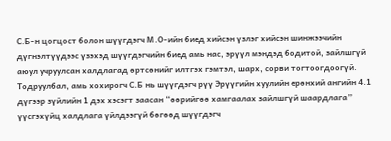С.Б-н цогцост болон шүүгдэгч М.О-ийн биед хийсэн үзлэг хийсэн шинжээчийн дүгнэлтүүдээс үзэхэд шүүгдэгчийн биед амь нас, эрүүл мэндэд бодитой, зайлшгүй аюул учруулсан халдлагад өртсөнийг илтгэх гэмтэл, шарх, сорви тогтоогдоогүй. Тодруулбал, амь хохирогч С.Б нь шүүгдэгч рүү Эрүүгийн хуулийн ерөнхий ангийн 4.1 дүгээр зүйлийн 1 дэх хэсэгт заасан “өөрийгөө хамгаалах зайлшгүй шаардлага” үүсгэхүйц халдлага үйлдээгүй бөгөөд шүүгдэгч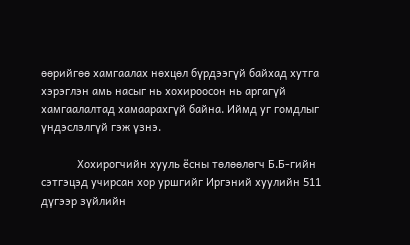өөрийгөө хамгаалах нөхцөл бүрдээгүй байхад хутга хэрэглэн амь насыг нь хохироосон нь аргагүй хамгаалалтад хамаарахгүй байна. Иймд уг гомдлыг үндэслэлгүй гэж үзнэ.

            Хохирогчийн хууль ёсны төлөөлөгч Б.Б-гийн сэтгэцэд учирсан хор уршгийг Иргэний хуулийн 511 дүгээр зүйлийн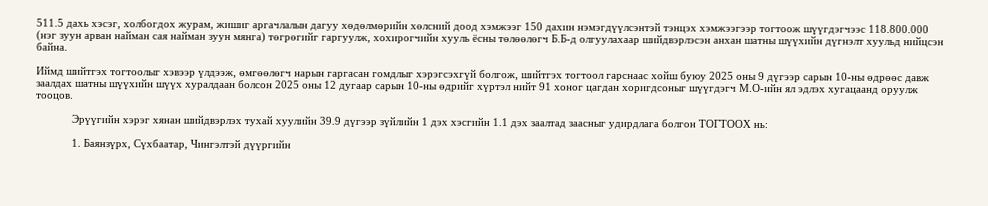511.5 дахь хэсэг, холбогдох журам, жишиг аргачлалын дагуу хөдөлмөрийн хөлсний доод хэмжээг 150 дахин нэмэгдүүлсэнтэй тэнцэх хэмжээгээр тогтоож шүүгдэгчээс 118.800.000 (нэг зуун арван найман сая найман зуун мянга) төгрөгийг гаргуулж, хохирогчийн хууль ёсны төлөөлөгч Б.Б-д олгуулахаар шийдвэрлэсэн анхан шатны шүүхийн дүгнэлт хуульд нийцсэн байна.

Иймд шийтгэх тогтоолыг хэвээр үлдээж, өмгөөлөгч нарын гаргасан гомдлыг хэрэгсэхгүй болгож, шийтгэх тогтоол гарснаас хойш буюу 2025 оны 9 дүгээр сарын 10-ны өдрөөс давж заалдах шатны шүүхийн шүүх хуралдаан болсон 2025 оны 12 дугаар сарын 10-ны өдрийг хүртэл нийт 91 хоног цагдан хоригдсоныг шүүгдэгч М.О-ийн ял эдлэх хугацаанд оруулж тооцов.

            Эрүүгийн хэрэг хянан шийдвэрлэх тухай хуулийн 39.9 дүгээр зүйлийн 1 дэх хэсгийн 1.1 дэх заалтад заасныг удирдлага болгон ТОГТООХ нь:

            1. Баянзүрх, Сүхбаатар, Чингэлтэй дүүргийн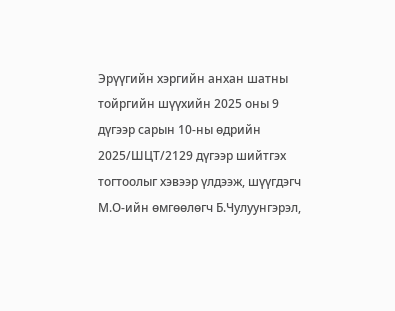Эрүүгийн хэргийн анхан шатны тойргийн шүүхийн 2025 оны 9 дүгээр сарын 10-ны өдрийн 2025/ШЦТ/2129 дүгээр шийтгэх тогтоолыг хэвээр үлдээж, шүүгдэгч М.О-ийн өмгөөлөгч Б.Чулуунгэрэл,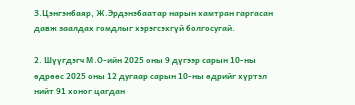З.Цэнгэнбаяр, Ж.Эрдэнэбаатар нарын хамтран гаргасан давж заалдах гомдлыг хэрэгсэхгүй болгосугай.

2. Шүүгдэгч М.О-ийн 2025 оны 9 дүгээр сарын 10-ны өдрөөс 2025 оны 12 дугаар сарын 10-ны өдрийг хүртэл нийт 91 хоног цагдан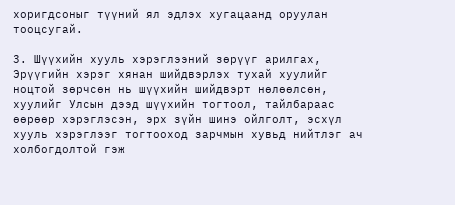хоригдсоныг түүний ял эдлэх хугацаанд оруулан тооцсугай.

3. Шүүхийн хууль хэрэглээний зөрүүг арилгах, Эрүүгийн хэрэг хянан шийдвэрлэх тухай хуулийг ноцтой зөрчсөн нь шүүхийн шийдвэрт нөлөөлсөн, хуулийг Улсын дээд шүүхийн тогтоол, тайлбараас өөрөөр хэрэглэсэн, эрх зүйн шинэ ойлголт, эсхүл хууль хэрэглээг тогтооход зарчмын хувьд нийтлэг ач холбогдолтой гэж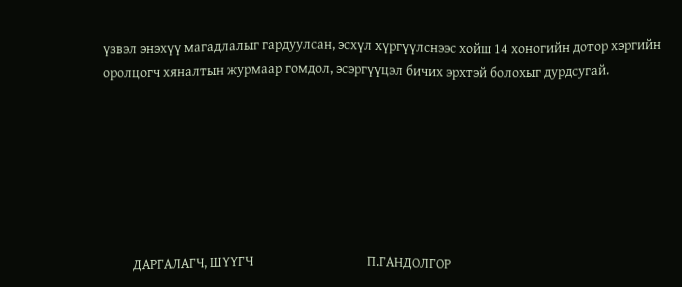үзвэл энэхүү магадлалыг гардуулсан, эсхүл хүргүүлснээс хойш 14 хоногийн дотор хэргийн оролцогч хяналтын журмаар гомдол, эсэргүүцэл бичих эрхтэй болохыг дурдсугай.







          ДАРГАЛАГЧ, ШҮҮГЧ                                      П.ГАНДОЛГОР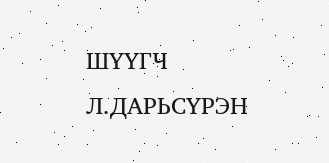ШҮҮГЧ                                       Л.ДАРЬСҮРЭН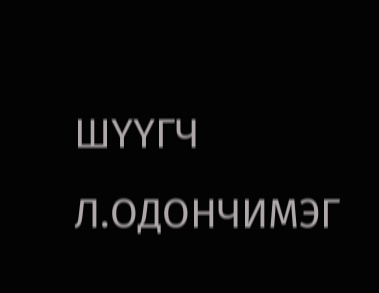ШҮҮГЧ                                       Л.ОДОНЧИМЭГ